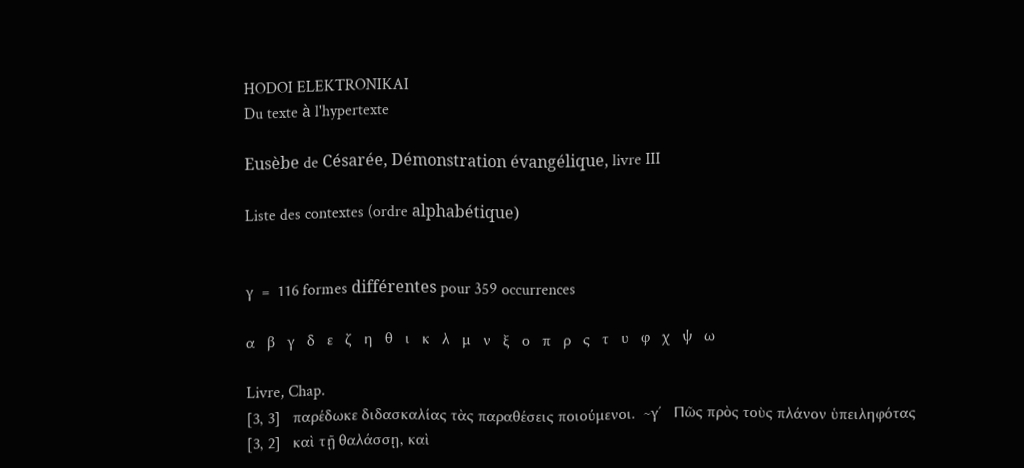HODOI ELEKTRONIKAI
Du texte à l'hypertexte

Eusèbe de Césarée, Démonstration évangélique, livre III

Liste des contextes (ordre alphabétique)


γ  =  116 formes différentes pour 359 occurrences

α   β   γ   δ   ε   ζ   η   θ   ι   κ   λ   μ   ν   ξ   ο   π   ρ   ς   τ   υ   φ   χ   ψ   ω

Livre, Chap.
[3, 3]   παρέδωκε διδασκαλίας τὰς παραθέσεις ποιούμενοι.  ~γʹ   Πῶς πρὸς τοὺς πλάνον ὑπειληφότας
[3, 2]   καὶ τῇ θαλάσσῃ, καὶ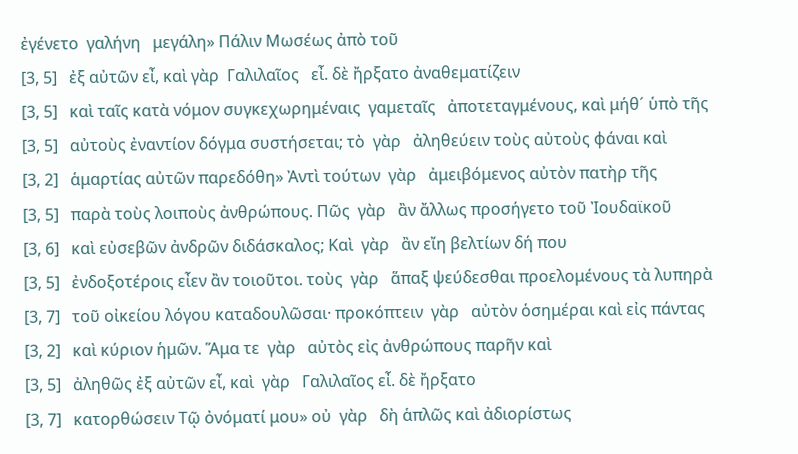ἐγένετο  γαλήνη   μεγάλη» Πάλιν Μωσέως ἀπὸ τοῦ
[3, 5]   ἐξ αὐτῶν εἶ, καὶ γὰρ  Γαλιλαῖος   εἶ. δὲ ἤρξατο ἀναθεματίζειν
[3, 5]   καὶ ταῖς κατὰ νόμον συγκεχωρημέναις  γαμεταῖς   ἀποτεταγμένους, καὶ μήθ´ ὑπὸ τῆς
[3, 5]   αὐτοὺς ἐναντίον δόγμα συστήσεται; τὸ  γὰρ   ἀληθεύειν τοὺς αὐτοὺς φάναι καὶ
[3, 2]   ἁμαρτίας αὐτῶν παρεδόθη» Ἀντὶ τούτων  γὰρ   ἀμειβόμενος αὐτὸν πατὴρ τῆς
[3, 5]   παρὰ τοὺς λοιποὺς ἀνθρώπους. Πῶς  γὰρ   ἂν ἄλλως προσήγετο τοῦ Ἰουδαϊκοῦ
[3, 6]   καὶ εὐσεβῶν ἀνδρῶν διδάσκαλος; Καὶ  γὰρ   ἂν εἴη βελτίων δή που
[3, 5]   ἐνδοξοτέροις εἶεν ἂν τοιοῦτοι. τοὺς  γὰρ   ἅπαξ ψεύδεσθαι προελομένους τὰ λυπηρὰ
[3, 7]   τοῦ οἰκείου λόγου καταδουλῶσαι· προκόπτειν  γὰρ   αὐτὸν ὁσημέραι καὶ εἰς πάντας
[3, 2]   καὶ κύριον ἡμῶν. Ἅμα τε  γὰρ   αὐτὸς εἰς ἀνθρώπους παρῆν καὶ
[3, 5]   ἀληθῶς ἐξ αὐτῶν εἶ, καὶ  γὰρ   Γαλιλαῖος εἶ. δὲ ἤρξατο
[3, 7]   κατορθώσειν Τῷ ὀνόματί μου» οὐ  γὰρ   δὴ ἁπλῶς καὶ ἀδιορίστως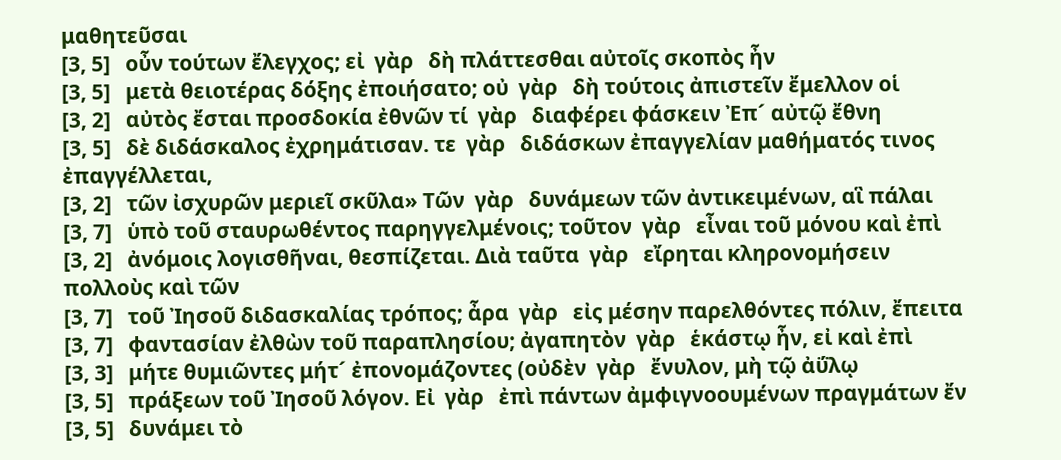μαθητεῦσαι
[3, 5]   οὖν τούτων ἔλεγχος; εἰ  γὰρ   δὴ πλάττεσθαι αὐτοῖς σκοπὸς ἦν
[3, 5]   μετὰ θειοτέρας δόξης ἐποιήσατο; οὐ  γὰρ   δὴ τούτοις ἀπιστεῖν ἔμελλον οἱ
[3, 2]   αὐτὸς ἔσται προσδοκία ἐθνῶν τί  γὰρ   διαφέρει φάσκειν Ἐπ´ αὐτῷ ἔθνη
[3, 5]   δὲ διδάσκαλος ἐχρημάτισαν. τε  γὰρ   διδάσκων ἐπαγγελίαν μαθήματός τινος ἐπαγγέλλεται,
[3, 2]   τῶν ἰσχυρῶν μεριεῖ σκῦλα» Τῶν  γὰρ   δυνάμεων τῶν ἀντικειμένων, αἳ πάλαι
[3, 7]   ὑπὸ τοῦ σταυρωθέντος παρηγγελμένοις; τοῦτον  γὰρ   εἶναι τοῦ μόνου καὶ ἐπὶ
[3, 2]   ἀνόμοις λογισθῆναι, θεσπίζεται. Διὰ ταῦτα  γὰρ   εἴρηται κληρονομήσειν πολλοὺς καὶ τῶν
[3, 7]   τοῦ Ἰησοῦ διδασκαλίας τρόπος; ἆρα  γὰρ   εἰς μέσην παρελθόντες πόλιν, ἔπειτα
[3, 7]   φαντασίαν ἐλθὼν τοῦ παραπλησίου; ἀγαπητὸν  γὰρ   ἑκάστῳ ἦν, εἰ καὶ ἐπὶ
[3, 3]   μήτε θυμιῶντες μήτ´ ἐπονομάζοντες (οὐδὲν  γὰρ   ἔνυλον, μὴ τῷ ἀΰλῳ
[3, 5]   πράξεων τοῦ Ἰησοῦ λόγον. Εἰ  γὰρ   ἐπὶ πάντων ἀμφιγνοουμένων πραγμάτων ἔν
[3, 5]   δυνάμει τὸ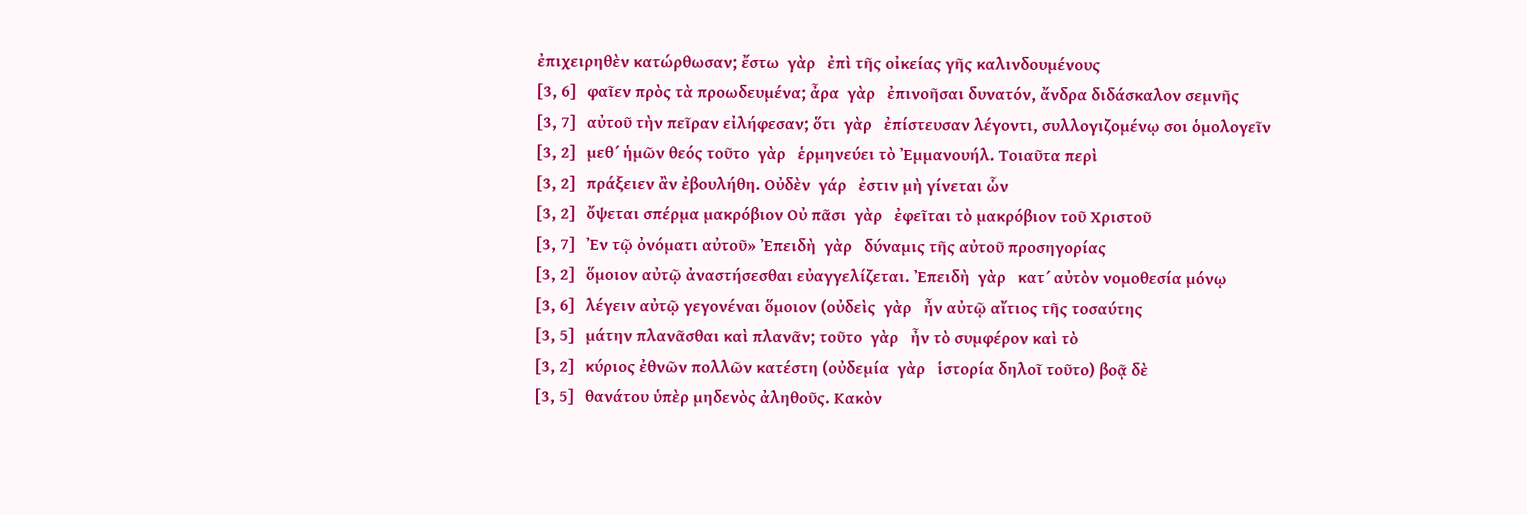ἐπιχειρηθὲν κατώρθωσαν; ἔστω  γὰρ   ἐπὶ τῆς οἰκείας γῆς καλινδουμένους
[3, 6]   φαῖεν πρὸς τὰ προωδευμένα; ἆρα  γὰρ   ἐπινοῆσαι δυνατόν, ἄνδρα διδάσκαλον σεμνῆς
[3, 7]   αὐτοῦ τὴν πεῖραν εἰλήφεσαν; ὅτι  γὰρ   ἐπίστευσαν λέγοντι, συλλογιζομένῳ σοι ὁμολογεῖν
[3, 2]   μεθ´ ἡμῶν θεός τοῦτο  γὰρ   ἑρμηνεύει τὸ Ἐμμανουήλ. Τοιαῦτα περὶ
[3, 2]   πράξειεν ἂν ἐβουλήθη. Οὐδὲν  γάρ   ἐστιν μὴ γίνεται ὧν
[3, 2]   ὄψεται σπέρμα μακρόβιον Οὐ πᾶσι  γὰρ   ἐφεῖται τὸ μακρόβιον τοῦ Χριστοῦ
[3, 7]   Ἐν τῷ ὀνόματι αὐτοῦ» Ἐπειδὴ  γὰρ   δύναμις τῆς αὐτοῦ προσηγορίας
[3, 2]   ὅμοιον αὐτῷ ἀναστήσεσθαι εὐαγγελίζεται. Ἐπειδὴ  γὰρ   κατ´ αὐτὸν νομοθεσία μόνῳ
[3, 6]   λέγειν αὐτῷ γεγονέναι ὅμοιον (οὐδεὶς  γὰρ   ἦν αὐτῷ αἴτιος τῆς τοσαύτης
[3, 5]   μάτην πλανᾶσθαι καὶ πλανᾶν; τοῦτο  γὰρ   ἦν τὸ συμφέρον καὶ τὸ
[3, 2]   κύριος ἐθνῶν πολλῶν κατέστη (οὐδεμία  γὰρ   ἱστορία δηλοῖ τοῦτο) βοᾷ δὲ
[3, 5]   θανάτου ὑπὲρ μηδενὸς ἀληθοῦς. Κακὸν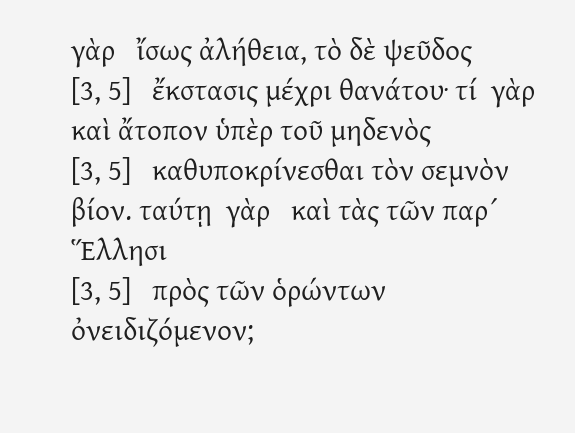γὰρ   ἴσως ἀλήθεια, τὸ δὲ ψεῦδος
[3, 5]   ἔκστασις μέχρι θανάτου· τί  γὰρ   καὶ ἄτοπον ὑπὲρ τοῦ μηδενὸς
[3, 5]   καθυποκρίνεσθαι τὸν σεμνὸν βίον. ταύτῃ  γὰρ   καὶ τὰς τῶν παρ´ Ἕλλησι
[3, 5]   πρὸς τῶν ὁρώντων ὀνειδιζόμενον;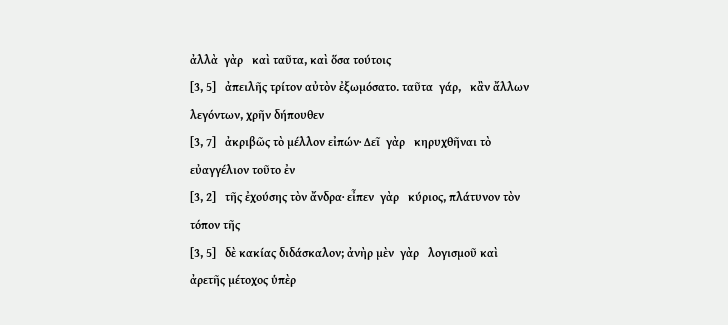ἀλλὰ  γὰρ   καὶ ταῦτα, καὶ ὅσα τούτοις
[3, 5]   ἀπειλῆς τρίτον αὐτὸν ἐξωμόσατο. ταῦτα  γάρ,   κἂν ἄλλων λεγόντων, χρῆν δήπουθεν
[3, 7]   ἀκριβῶς τὸ μέλλον εἰπών· Δεῖ  γὰρ   κηρυχθῆναι τὸ εὐαγγέλιον τοῦτο ἐν
[3, 2]   τῆς ἐχούσης τὸν ἄνδρα· εἶπεν  γὰρ   κύριος, πλάτυνον τὸν τόπον τῆς
[3, 5]   δὲ κακίας διδάσκαλον; ἀνὴρ μὲν  γὰρ   λογισμοῦ καὶ ἀρετῆς μέτοχος ὑπὲρ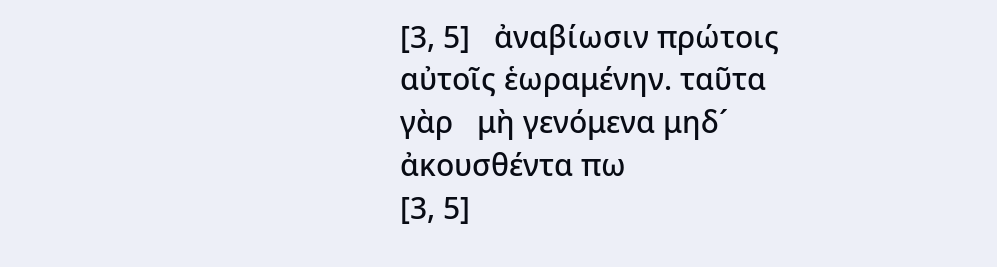[3, 5]   ἀναβίωσιν πρώτοις αὐτοῖς ἑωραμένην. ταῦτα  γὰρ   μὴ γενόμενα μηδ´ ἀκουσθέντα πω
[3, 5]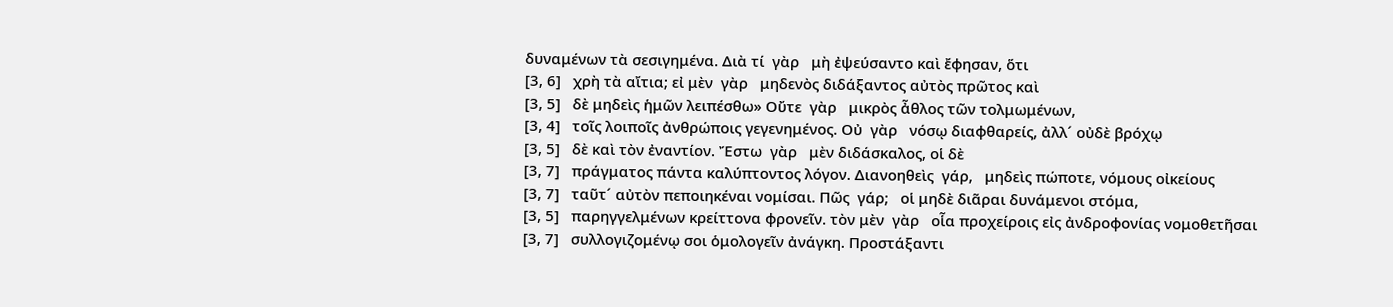δυναμένων τὰ σεσιγημένα. Διὰ τί  γὰρ   μὴ ἐψεύσαντο καὶ ἔφησαν, ὅτι
[3, 6]   χρὴ τὰ αἴτια; εἰ μὲν  γὰρ   μηδενὸς διδάξαντος αὐτὸς πρῶτος καὶ
[3, 5]   δὲ μηδεὶς ἡμῶν λειπέσθω» Οὔτε  γὰρ   μικρὸς ἆθλος τῶν τολμωμένων,
[3, 4]   τοῖς λοιποῖς ἀνθρώποις γεγενημένος. Οὐ  γὰρ   νόσῳ διαφθαρείς, ἀλλ´ οὐδὲ βρόχῳ
[3, 5]   δὲ καὶ τὸν ἐναντίον. Ἔστω  γὰρ   μὲν διδάσκαλος, οἱ δὲ
[3, 7]   πράγματος πάντα καλύπτοντος λόγον. Διανοηθεὶς  γάρ,   μηδεὶς πώποτε, νόμους οἰκείους
[3, 7]   ταῦτ´ αὐτὸν πεποιηκέναι νομίσαι. Πῶς  γάρ;   οἱ μηδὲ διᾶραι δυνάμενοι στόμα,
[3, 5]   παρηγγελμένων κρείττονα φρονεῖν. τὸν μὲν  γὰρ   οἷα προχείροις εἰς ἀνδροφονίας νομοθετῆσαι
[3, 7]   συλλογιζομένῳ σοι ὁμολογεῖν ἀνάγκη. Προστάξαντι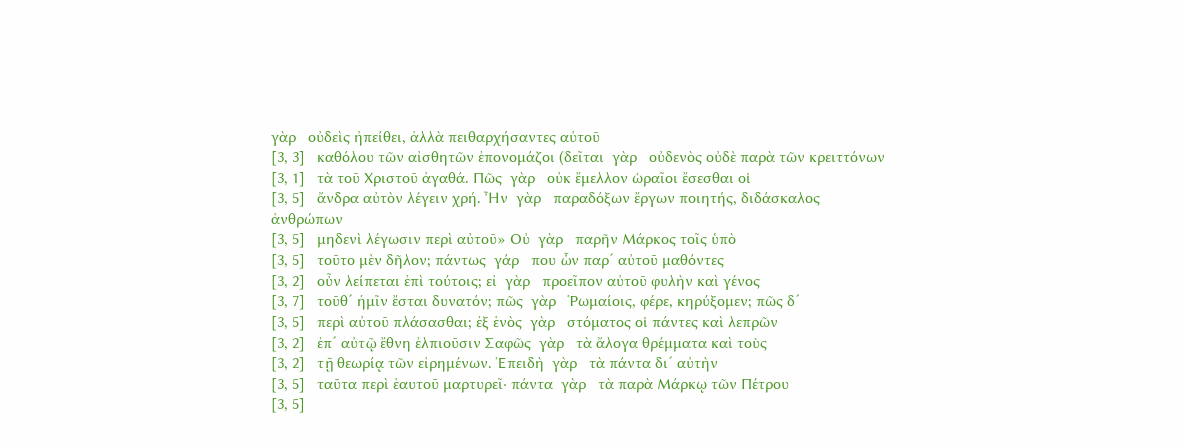γὰρ   οὐδεὶς ἠπείθει, ἀλλὰ πειθαρχήσαντες αὐτοῦ
[3, 3]   καθόλου τῶν αἰσθητῶν ἐπονομάζοι (δεῖται  γὰρ   οὐδενὸς οὐδὲ παρὰ τῶν κρειττόνων
[3, 1]   τὰ τοῦ Χριστοῦ ἀγαθά. Πῶς  γὰρ   οὐκ ἔμελλον ὡραῖοι ἔσεσθαι οἱ
[3, 5]   ἄνδρα αὐτὸν λέγειν χρή. Ἦν  γὰρ   παραδόξων ἔργων ποιητής, διδάσκαλος ἀνθρώπων
[3, 5]   μηδενὶ λέγωσιν περὶ αὐτοῦ» Οὐ  γὰρ   παρῆν Μάρκος τοῖς ὑπὸ
[3, 5]   τοῦτο μὲν δῆλον; πάντως  γάρ   που ὧν παρ´ αὐτοῦ μαθόντες
[3, 2]   οὖν λείπεται ἐπὶ τούτοις; εἰ  γὰρ   προεῖπον αὐτοῦ φυλὴν καὶ γένος
[3, 7]   τοῦθ´ ἡμῖν ἔσται δυνατόν; πῶς  γὰρ   Ῥωμαίοις, φέρε, κηρύξομεν; πῶς δ´
[3, 5]   περὶ αὐτοῦ πλάσασθαι; ἐξ ἑνὸς  γὰρ   στόματος οἱ πάντες καὶ λεπρῶν
[3, 2]   ἐπ´ αὐτῷ ἔθνη ἐλπιοῦσιν Σαφῶς  γὰρ   τὰ ἄλογα θρέμματα καὶ τοὺς
[3, 2]   τῇ θεωρίᾳ τῶν εἰρημένων. Ἐπειδὴ  γὰρ   τὰ πάντα δι´ αὐτὴν
[3, 5]   ταῦτα περὶ ἑαυτοῦ μαρτυρεῖ· πάντα  γὰρ   τὰ παρὰ Μάρκῳ τῶν Πέτρου
[3, 5]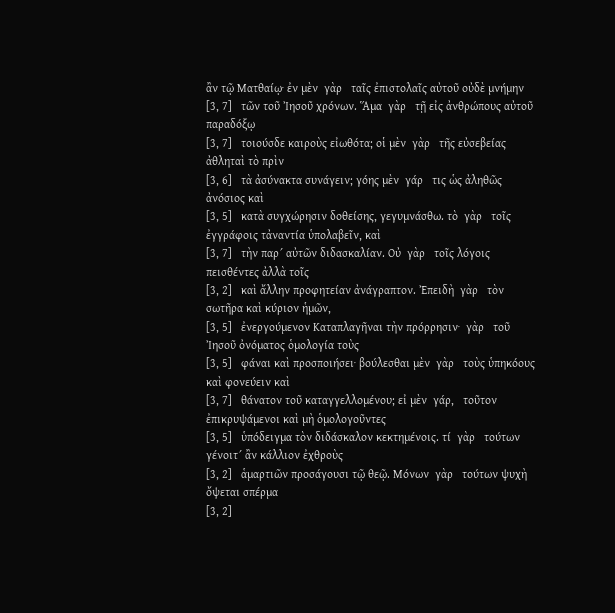ἂν τῷ Ματθαίῳ· ἐν μὲν  γὰρ   ταῖς ἐπιστολαῖς αὐτοῦ οὐδὲ μνήμην
[3, 7]   τῶν τοῦ Ἰησοῦ χρόνων. Ἅμα  γὰρ   τῇ εἰς ἀνθρώπους αὐτοῦ παραδόξῳ
[3, 7]   τοιούσδε καιροὺς εἰωθότα; οἱ μὲν  γὰρ   τῆς εὐσεβείας ἀθληταὶ τὸ πρὶν
[3, 6]   τὰ ἀσύνακτα συνάγειν; γόης μὲν  γάρ   τις ὡς ἀληθῶς ἀνόσιος καὶ
[3, 5]   κατὰ συγχώρησιν δοθείσης, γεγυμνάσθω. τὸ  γὰρ   τοῖς ἐγγράφοις τἀναντία ὑπολαβεῖν, καὶ
[3, 7]   τὴν παρ´ αὐτῶν διδασκαλίαν. Οὐ  γὰρ   τοῖς λόγοις πεισθέντες ἀλλὰ τοῖς
[3, 2]   καὶ ἄλλην προφητείαν ἀνάγραπτον. Ἐπειδὴ  γὰρ   τὸν σωτῆρα καὶ κύριον ἡμῶν,
[3, 5]   ἐνεργούμενον Καταπλαγῆναι τὴν πρόρρησιν·  γὰρ   τοῦ Ἰησοῦ ὀνόματος ὁμολογία τοὺς
[3, 5]   φάναι καὶ προσποιήσει· βούλεσθαι μὲν  γὰρ   τοὺς ὑπηκόους καὶ φονεύειν καὶ
[3, 7]   θάνατον τοῦ καταγγελλομένου; εἰ μὲν  γάρ,   τοῦτον ἐπικρυψάμενοι καὶ μὴ ὁμολογοῦντες
[3, 5]   ὑπόδειγμα τὸν διδάσκαλον κεκτημένοις. τί  γὰρ   τούτων γένοιτ´ ἂν κάλλιον ἐχθροὺς
[3, 2]   ἁμαρτιῶν προσάγουσι τῷ θεῷ. Μόνων  γὰρ   τούτων ψυχὴ ὄψεται σπέρμα
[3, 2]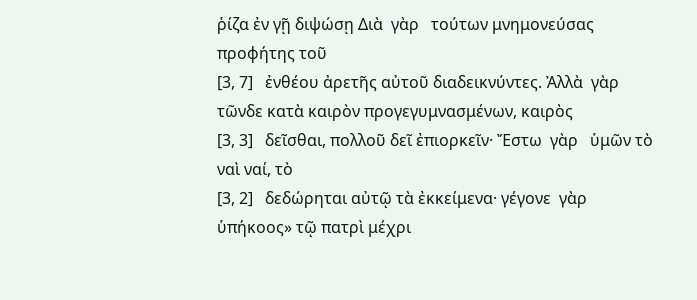ῥίζα ἐν γῇ διψώσῃ Διὰ  γὰρ   τούτων μνημονεύσας προφήτης τοῦ
[3, 7]   ἐνθέου ἀρετῆς αὐτοῦ διαδεικνύντες. Ἀλλὰ  γὰρ   τῶνδε κατὰ καιρὸν προγεγυμνασμένων, καιρὸς
[3, 3]   δεῖσθαι, πολλοῦ δεῖ ἐπιορκεῖν· Ἔστω  γὰρ   ὑμῶν τὸ ναὶ ναί, τὸ
[3, 2]   δεδώρηται αὐτῷ τὰ ἐκκείμενα· γέγονε  γὰρ   ὑπήκοος» τῷ πατρὶ μέχρι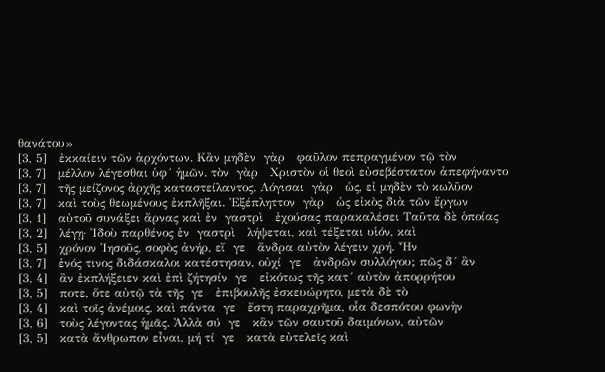θανάτου»
[3, 5]   ἐκκαίειν τῶν ἀρχόντων. Κἂν μηδὲν  γὰρ   φαῦλον πεπραγμένον τῷ τὸν
[3, 7]   μέλλον λέγεσθαι ὑφ´ ἡμῶν. τὸν  γὰρ   Χριστὸν οἱ θεοὶ εὐσεβέστατον ἀπεφήναντο
[3, 7]   τῆς μείζονος ἀρχῆς καταστείλαντος. Λόγισαι  γὰρ   ὡς, εἰ μηδὲν τὸ κωλῦον
[3, 7]   καὶ τοὺς θεωμένους ἐκπλῆξαι. Ἐξέπληττον  γὰρ   ὡς εἰκὸς διὰ τῶν ἔργων
[3, 1]   αὐτοῦ συνάξει ἄρνας καὶ ἐν  γαστρὶ   ἐχούσας παρακαλέσει Ταῦτα δὲ ὁποίας
[3, 2]   λέγῃ· Ἰδοὺ παρθένος ἐν  γαστρὶ   λήψεται, καὶ τέξεται υἱόν, καὶ
[3, 5]   χρόνον Ἰησοῦς, σοφὸς ἀνήρ, εἴ  γε   ἄνδρα αὐτὸν λέγειν χρή. Ἦν
[3, 7]   ἑνός τινος διδάσκαλοι κατέστησαν, οὐχί  γε   ἀνδρῶν συλλόγου; πῶς δ´ ἂν
[3, 4]   ἂν ἐκπλήξειεν καὶ ἐπὶ ζήτησίν  γε   εἰκότως τῆς κατ´ αὐτὸν ἀπορρήτου
[3, 5]   ποτε, ὅτε αὐτῷ τὰ τῆς  γε   ἐπιβουλῆς ἐσκευώρητο, μετὰ δὲ τὸ
[3, 4]   καὶ τοῖς ἀνέμοις, καὶ πάντα  γε   ἔστη παραχρῆμα, οἷα δεσπότου φωνὴν
[3, 6]   τοὺς λέγοντας ἡμᾶς. Ἀλλὰ σύ  γε   κἂν τῶν σαυτοῦ δαιμόνων, αὐτῶν
[3, 5]   κατὰ ἄνθρωπον εἶναι, μή τί  γε   κατὰ εὐτελεῖς καὶ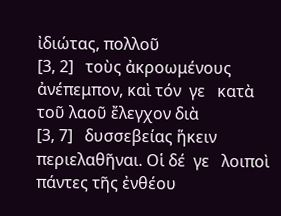ἰδιώτας, πολλοῦ
[3, 2]   τοὺς ἀκροωμένους ἀνέπεμπον, καὶ τόν  γε   κατὰ τοῦ λαοῦ ἔλεγχον διὰ
[3, 7]   δυσσεβείας ἥκειν περιελαθῆναι. Οἱ δέ  γε   λοιποὶ πάντες τῆς ἐνθέου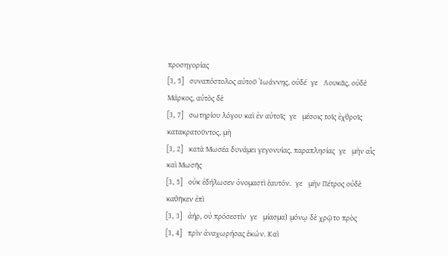προσηγορίας
[3, 5]   συναπόστολος αὐτοῦ Ἰωάννης, οὐδέ  γε   Λουκᾶς, οὐδὲ Μάρκος, αὐτὸς δὲ
[3, 7]   σωτηρίου λόγου καὶ ἐν αὐτοῖς  γε   μέσοις τοῖς ἐχθροῖς κατακρατοῦντος, μὴ
[3, 2]   κατὰ Μωσέα δυνάμει γεγονυίας, παραπλησίας  γε   μὴν αἷς καὶ Μωσῆς
[3, 5]   οὐκ ἐδήλωσεν ὀνομαστὶ ἑαυτόν.  γε   μὴν Πέτρος οὐδὲ καθῆκεν ἐπὶ
[3, 3]   ἀήρ, οὐ πρόσεστίν  γε   μίασμα) μόνῳ δὲ χρῷτο πρὸς
[3, 4]   πρὶν ἀναχωρήσας ἑκών. Καὶ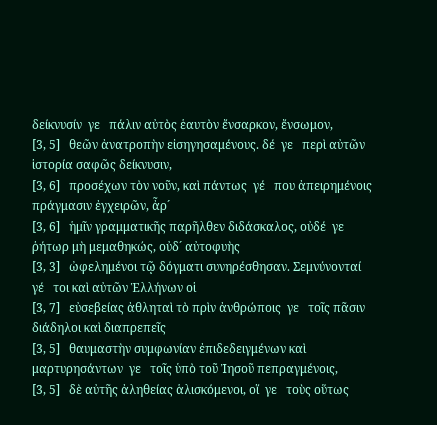δείκνυσίν  γε   πάλιν αὐτὸς ἑαυτὸν ἔνσαρκον, ἔνσωμον,
[3, 5]   θεῶν ἀνατροπὴν εἰσηγησαμένους. δέ  γε   περὶ αὐτῶν ἱστορία σαφῶς δείκνυσιν,
[3, 6]   προσέχων τὸν νοῦν, καὶ πάντως  γέ   που ἀπειρημένοις πράγμασιν ἐγχειρῶν, ἆρ´
[3, 6]   ἡμῖν γραμματικῆς παρῆλθεν διδάσκαλος, οὐδέ  γε   ῥήτωρ μὴ μεμαθηκώς, οὐδ´ αὐτοφυὴς
[3, 3]   ὠφελημένοι τῷ δόγματι συνηρέσθησαν. Σεμνύνονταί  γέ   τοι καὶ αὐτῶν Ἑλλήνων οἱ
[3, 7]   εὐσεβείας ἀθληταὶ τὸ πρὶν ἀνθρώποις  γε   τοῖς πᾶσιν διάδηλοι καὶ διαπρεπεῖς
[3, 5]   θαυμαστὴν συμφωνίαν ἐπιδεδειγμένων καὶ μαρτυρησάντων  γε   τοῖς ὑπὸ τοῦ Ἰησοῦ πεπραγμένοις,
[3, 5]   δὲ αὐτῆς ἀληθείας ἁλισκόμενοι, οἵ  γε   τοὺς οὕτως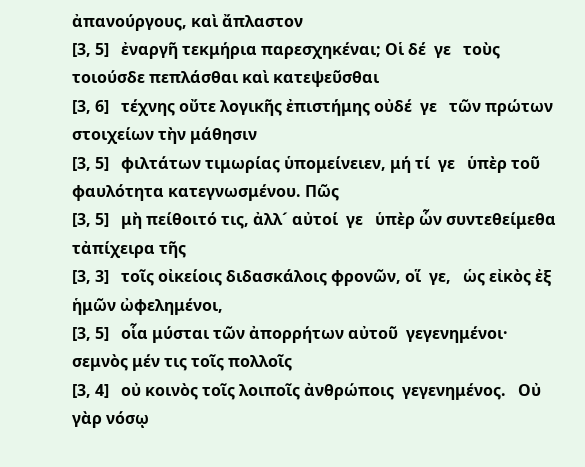ἀπανούργους, καὶ ἄπλαστον
[3, 5]   ἐναργῆ τεκμήρια παρεσχηκέναι; Οἱ δέ  γε   τοὺς τοιούσδε πεπλάσθαι καὶ κατεψεῦσθαι
[3, 6]   τέχνης οὔτε λογικῆς ἐπιστήμης οὐδέ  γε   τῶν πρώτων στοιχείων τὴν μάθησιν
[3, 5]   φιλτάτων τιμωρίας ὑπομείνειεν, μή τί  γε   ὑπὲρ τοῦ φαυλότητα κατεγνωσμένου. Πῶς
[3, 5]   μὴ πείθοιτό τις, ἀλλ´ αὐτοί  γε   ὑπὲρ ὧν συντεθείμεθα τἀπίχειρα τῆς
[3, 3]   τοῖς οἰκείοις διδασκάλοις φρονῶν, οἵ  γε,   ὡς εἰκὸς ἐξ ἡμῶν ὠφελημένοι,
[3, 5]   οἷα μύσται τῶν ἀπορρήτων αὐτοῦ  γεγενημένοι·   σεμνὸς μέν τις τοῖς πολλοῖς
[3, 4]   οὐ κοινὸς τοῖς λοιποῖς ἀνθρώποις  γεγενημένος.   Οὐ γὰρ νόσῳ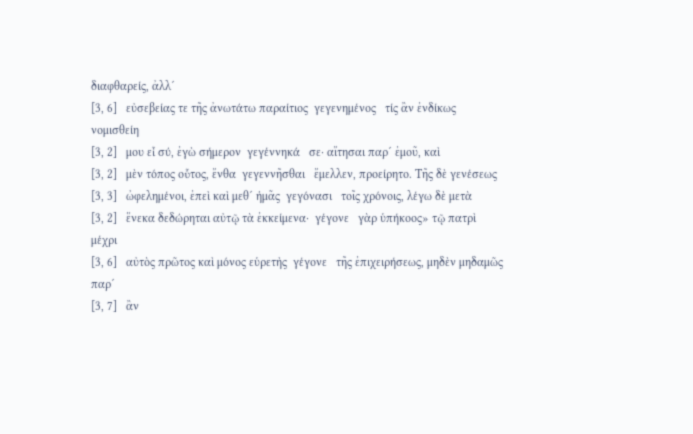διαφθαρείς, ἀλλ´
[3, 6]   εὐσεβείας τε τῆς ἀνωτάτω παραίτιος  γεγενημένος   τίς ἂν ἐνδίκως νομισθείη
[3, 2]   μου εἶ σύ, ἐγὼ σήμερον  γεγέννηκά   σε· αἴτησαι παρ´ ἐμοῦ, καὶ
[3, 2]   μὲν τόπος οὗτος, ἔνθα  γεγεννῆσθαι   ἔμελλεν, προείρητο. Τῆς δὲ γενέσεως
[3, 3]   ὠφελημένοι, ἐπεὶ καὶ μεθ´ ἡμᾶς  γεγόνασι   τοῖς χρόνοις, λέγω δὲ μετὰ
[3, 2]   ἕνεκα δεδώρηται αὐτῷ τὰ ἐκκείμενα·  γέγονε   γὰρ ὑπήκοος» τῷ πατρὶ μέχρι
[3, 6]   αὐτὸς πρῶτος καὶ μόνος εὑρετὴς  γέγονε   τῆς ἐπιχειρήσεως, μηδὲν μηδαμῶς παρ´
[3, 7]   ἂν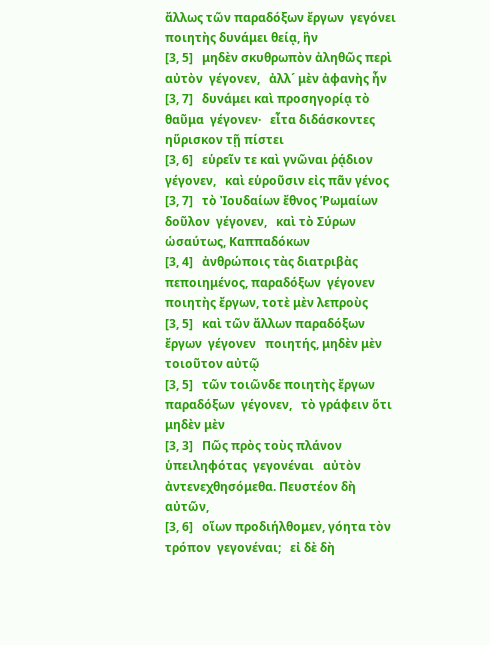ἄλλως τῶν παραδόξων ἔργων  γεγόνει   ποιητὴς δυνάμει θείᾳ, ἣν
[3, 5]   μηδὲν σκυθρωπὸν ἀληθῶς περὶ αὐτὸν  γέγονεν,   ἀλλ´ μὲν ἀφανὴς ἦν
[3, 7]   δυνάμει καὶ προσηγορίᾳ τὸ θαῦμα  γέγονεν·   εἶτα διδάσκοντες ηὕρισκον τῇ πίστει
[3, 6]   εὑρεῖν τε καὶ γνῶναι ῥᾴδιον  γέγονεν,   καὶ εὑροῦσιν εἰς πᾶν γένος
[3, 7]   τὸ Ἰουδαίων ἔθνος Ῥωμαίων δοῦλον  γέγονεν,   καὶ τὸ Σύρων ὡσαύτως, Καππαδόκων
[3, 4]   ἀνθρώποις τὰς διατριβὰς πεποιημένος, παραδόξων  γέγονεν   ποιητὴς ἔργων, τοτὲ μὲν λεπροὺς
[3, 5]   καὶ τῶν ἄλλων παραδόξων ἔργων  γέγονεν   ποιητής, μηδὲν μὲν τοιοῦτον αὐτῷ
[3, 5]   τῶν τοιῶνδε ποιητὴς ἔργων παραδόξων  γέγονεν,   τὸ γράφειν ὅτι μηδὲν μὲν
[3, 3]   Πῶς πρὸς τοὺς πλάνον ὑπειληφότας  γεγονέναι   αὐτὸν ἀντενεχθησόμεθα. Πευστέον δὴ αὐτῶν,
[3, 6]   οἵων προδιήλθομεν, γόητα τὸν τρόπον  γεγονέναι;   εἰ δὲ δὴ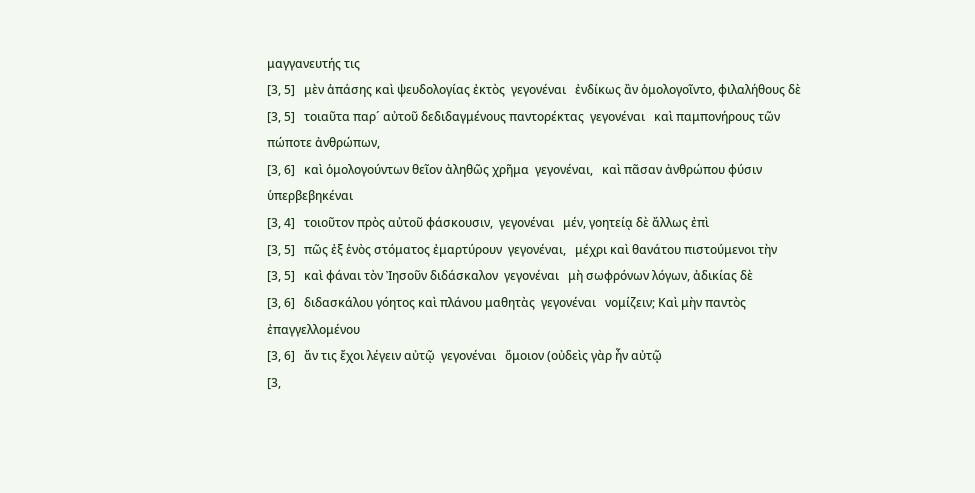μαγγανευτής τις
[3, 5]   μὲν ἁπάσης καὶ ψευδολογίας ἐκτὸς  γεγονέναι   ἐνδίκως ἂν ὁμολογοῖντο, φιλαλήθους δὲ
[3, 5]   τοιαῦτα παρ´ αὐτοῦ δεδιδαγμένους παντορέκτας  γεγονέναι   καὶ παμπονήρους τῶν πώποτε ἀνθρώπων,
[3, 6]   καὶ ὁμολογούντων θεῖον ἀληθῶς χρῆμα  γεγονέναι,   καὶ πᾶσαν ἀνθρώπου φύσιν ὑπερβεβηκέναι
[3, 4]   τοιοῦτον πρὸς αὐτοῦ φάσκουσιν,  γεγονέναι   μέν, γοητείᾳ δὲ ἄλλως ἐπὶ
[3, 5]   πῶς ἐξ ἑνὸς στόματος ἐμαρτύρουν  γεγονέναι,   μέχρι καὶ θανάτου πιστούμενοι τὴν
[3, 5]   καὶ φάναι τὸν Ἰησοῦν διδάσκαλον  γεγονέναι   μὴ σωφρόνων λόγων, ἀδικίας δὲ
[3, 6]   διδασκάλου γόητος καὶ πλάνου μαθητὰς  γεγονέναι   νομίζειν; Καὶ μὴν παντὸς ἐπαγγελλομένου
[3, 6]   ἄν τις ἔχοι λέγειν αὐτῷ  γεγονέναι   ὅμοιον (οὐδεὶς γὰρ ἦν αὐτῷ
[3,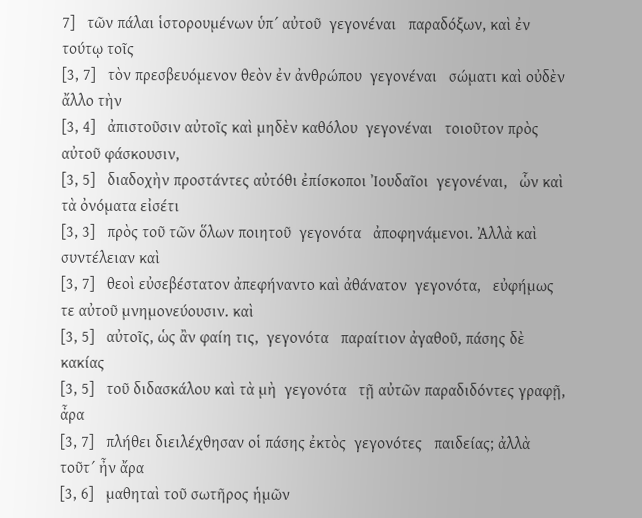7]   τῶν πάλαι ἱστορουμένων ὑπ´ αὐτοῦ  γεγονέναι   παραδόξων, καὶ ἐν τούτῳ τοῖς
[3, 7]   τὸν πρεσβευόμενον θεὸν ἐν ἀνθρώπου  γεγονέναι   σώματι καὶ οὐδὲν ἄλλο τὴν
[3, 4]   ἀπιστοῦσιν αὐτοῖς καὶ μηδὲν καθόλου  γεγονέναι   τοιοῦτον πρὸς αὐτοῦ φάσκουσιν,
[3, 5]   διαδοχὴν προστάντες αὐτόθι ἐπίσκοποι Ἰουδαῖοι  γεγονέναι,   ὧν καὶ τὰ ὀνόματα εἰσέτι
[3, 3]   πρὸς τοῦ τῶν ὅλων ποιητοῦ  γεγονότα   ἀποφηνάμενοι. Ἀλλὰ καὶ συντέλειαν καὶ
[3, 7]   θεοὶ εὐσεβέστατον ἀπεφήναντο καὶ ἀθάνατον  γεγονότα,   εὐφήμως τε αὐτοῦ μνημονεύουσιν. καὶ
[3, 5]   αὐτοῖς, ὡς ἂν φαίη τις,  γεγονότα   παραίτιον ἀγαθοῦ, πάσης δὲ κακίας
[3, 5]   τοῦ διδασκάλου καὶ τὰ μὴ  γεγονότα   τῇ αὐτῶν παραδιδόντες γραφῇ, ἆρα
[3, 7]   πλήθει διειλέχθησαν οἱ πάσης ἐκτὸς  γεγονότες   παιδείας; ἀλλὰ τοῦτ´ ἦν ἄρα
[3, 6]   μαθηταὶ τοῦ σωτῆρος ἡμῶν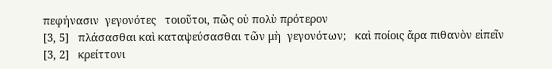πεφήνασιν  γεγονότες   τοιοῦτοι, πῶς οὐ πολὺ πρότερον
[3, 5]   πλάσασθαι καὶ καταψεύσασθαι τῶν μὴ  γεγονότων;   καὶ ποίοις ἄρα πιθανὸν εἰπεῖν
[3, 2]   κρείττονι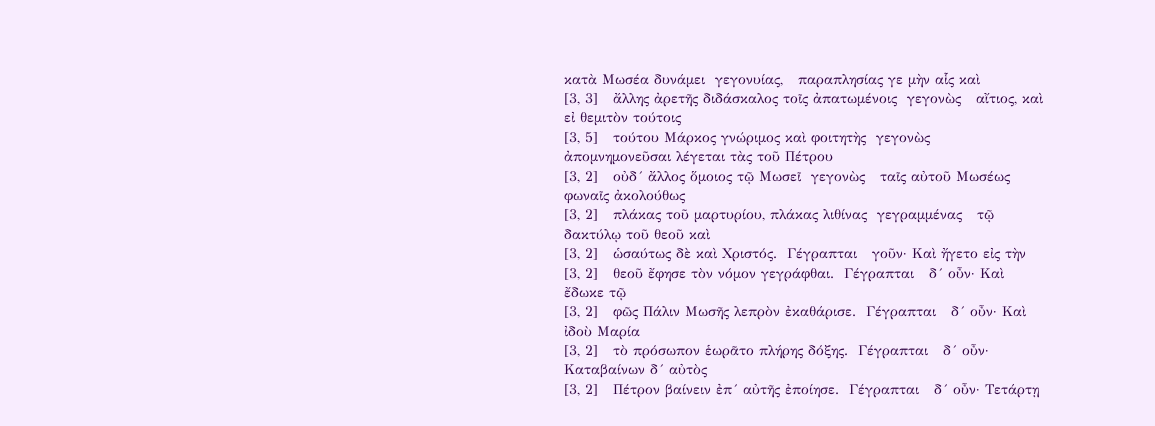κατὰ Μωσέα δυνάμει  γεγονυίας,   παραπλησίας γε μὴν αἷς καὶ
[3, 3]   ἄλλης ἀρετῆς διδάσκαλος τοῖς ἀπατωμένοις  γεγονὼς   αἴτιος, καὶ εἰ θεμιτὸν τούτοις
[3, 5]   τούτου Μάρκος γνώριμος καὶ φοιτητὴς  γεγονὼς   ἀπομνημονεῦσαι λέγεται τὰς τοῦ Πέτρου
[3, 2]   οὐδ´ ἄλλος ὅμοιος τῷ Μωσεῖ  γεγονὼς   ταῖς αὐτοῦ Μωσέως φωναῖς ἀκολούθως
[3, 2]   πλάκας τοῦ μαρτυρίου, πλάκας λιθίνας  γεγραμμένας   τῷ δακτύλῳ τοῦ θεοῦ καὶ
[3, 2]   ὡσαύτως δὲ καὶ Χριστός.  Γέγραπται   γοῦν· Καὶ ἤγετο εἰς τὴν
[3, 2]   θεοῦ ἔφησε τὸν νόμον γεγράφθαι.  Γέγραπται   δ´ οὖν· Καὶ ἔδωκε τῷ
[3, 2]   φῶς Πάλιν Μωσῆς λεπρὸν ἐκαθάρισε.  Γέγραπται   δ´ οὖν· Καὶ ἰδοὺ Μαρία
[3, 2]   τὸ πρόσωπον ἑωρᾶτο πλήρης δόξης.  Γέγραπται   δ´ οὖν· Καταβαίνων δ´ αὐτὸς
[3, 2]   Πέτρον βαίνειν ἐπ´ αὐτῆς ἐποίησε.  Γέγραπται   δ´ οὖν· Τετάρτῃ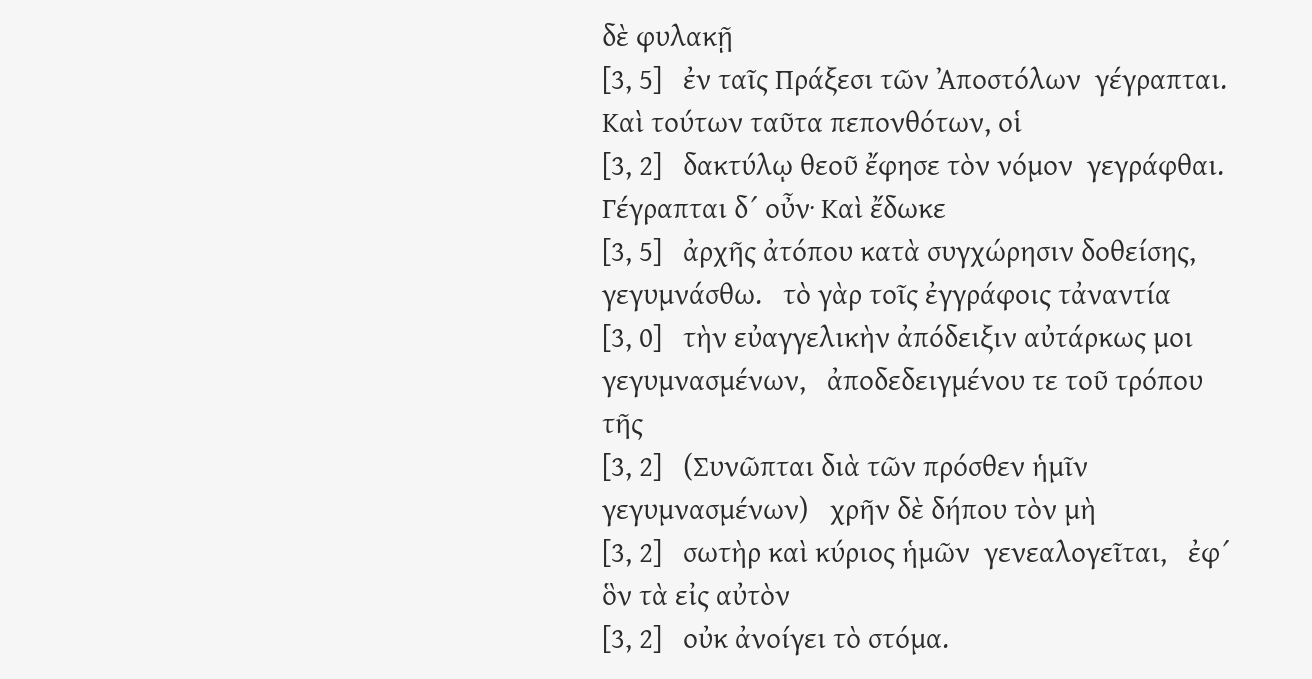δὲ φυλακῇ
[3, 5]   ἐν ταῖς Πράξεσι τῶν Ἀποστόλων  γέγραπται.   Καὶ τούτων ταῦτα πεπονθότων, οἱ
[3, 2]   δακτύλῳ θεοῦ ἔφησε τὸν νόμον  γεγράφθαι.   Γέγραπται δ´ οὖν· Καὶ ἔδωκε
[3, 5]   ἀρχῆς ἀτόπου κατὰ συγχώρησιν δοθείσης,  γεγυμνάσθω.   τὸ γὰρ τοῖς ἐγγράφοις τἀναντία
[3, 0]   τὴν εὐαγγελικὴν ἀπόδειξιν αὐτάρκως μοι  γεγυμνασμένων,   ἀποδεδειγμένου τε τοῦ τρόπου τῆς
[3, 2]   (Συνῶπται διὰ τῶν πρόσθεν ἡμῖν  γεγυμνασμένων)   χρῆν δὲ δήπου τὸν μὴ
[3, 2]   σωτὴρ καὶ κύριος ἡμῶν  γενεαλογεῖται,   ἐφ´ ὃν τὰ εἰς αὐτὸν
[3, 2]   οὐκ ἀνοίγει τὸ στόμα.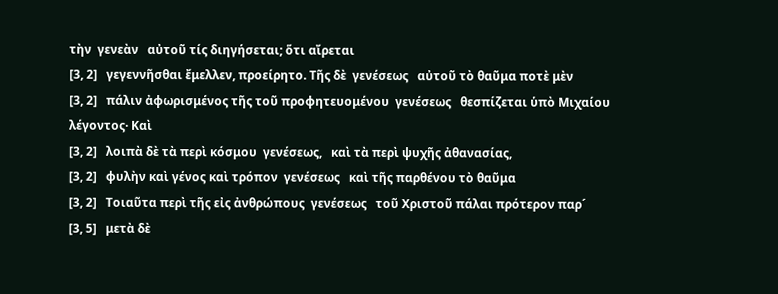τὴν  γενεὰν   αὐτοῦ τίς διηγήσεται; ὅτι αἴρεται
[3, 2]   γεγεννῆσθαι ἔμελλεν, προείρητο. Τῆς δὲ  γενέσεως   αὐτοῦ τὸ θαῦμα ποτὲ μὲν
[3, 2]   πάλιν ἀφωρισμένος τῆς τοῦ προφητευομένου  γενέσεως   θεσπίζεται ὑπὸ Μιχαίου λέγοντος· Καὶ
[3, 2]   λοιπὰ δὲ τὰ περὶ κόσμου  γενέσεως,   καὶ τὰ περὶ ψυχῆς ἀθανασίας,
[3, 2]   φυλὴν καὶ γένος καὶ τρόπον  γενέσεως   καὶ τῆς παρθένου τὸ θαῦμα
[3, 2]   Τοιαῦτα περὶ τῆς εἰς ἀνθρώπους  γενέσεως   τοῦ Χριστοῦ πάλαι πρότερον παρ´
[3, 5]   μετὰ δὲ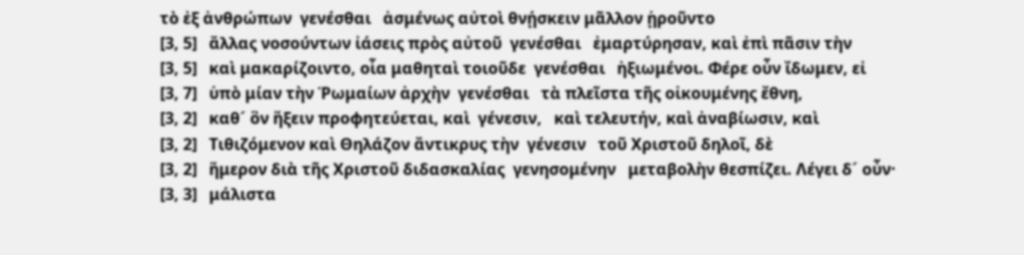τὸ ἐξ ἀνθρώπων  γενέσθαι   ἀσμένως αὐτοὶ θνῄσκειν μᾶλλον ᾑροῦντο
[3, 5]   ἄλλας νοσούντων ἰάσεις πρὸς αὐτοῦ  γενέσθαι   ἐμαρτύρησαν, καὶ ἐπὶ πᾶσιν τὴν
[3, 5]   καὶ μακαρίζοιντο, οἷα μαθηταὶ τοιοῦδε  γενέσθαι   ἠξιωμένοι. Φέρε οὖν ἴδωμεν, εἰ
[3, 7]   ὑπὸ μίαν τὴν Ῥωμαίων ἀρχὴν  γενέσθαι   τὰ πλεῖστα τῆς οἰκουμένης ἔθνη,
[3, 2]   καθ´ ὃν ἥξειν προφητεύεται, καὶ  γένεσιν,   καὶ τελευτήν, καὶ ἀναβίωσιν, καὶ
[3, 2]   Τιθιζόμενον καὶ Θηλάζον ἄντικρυς τὴν  γένεσιν   τοῦ Χριστοῦ δηλοῖ, δὲ
[3, 2]   ἥμερον διὰ τῆς Χριστοῦ διδασκαλίας  γενησομένην   μεταβολὴν θεσπίζει. Λέγει δ´ οὖν·
[3, 3]   μάλιστα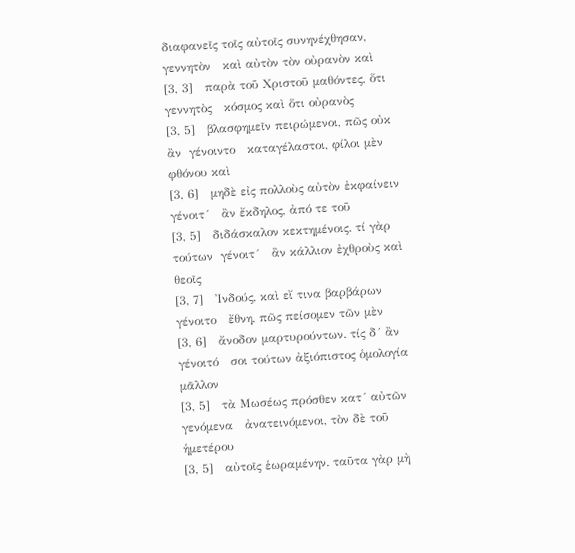διαφανεῖς τοῖς αὐτοῖς συνηνέχθησαν,  γεννητὸν   καὶ αὐτὸν τὸν οὐρανὸν καὶ
[3, 3]   παρὰ τοῦ Χριστοῦ μαθόντες, ὅτι  γεννητὸς   κόσμος καὶ ὅτι οὐρανὸς
[3, 5]   βλασφημεῖν πειρώμενοι, πῶς οὐκ ἂν  γένοιντο   καταγέλαστοι, φίλοι μὲν φθόνου καὶ
[3, 6]   μηδὲ εἰς πολλοὺς αὐτὸν ἐκφαίνειν  γένοιτ´   ἂν ἔκδηλος, ἀπό τε τοῦ
[3, 5]   διδάσκαλον κεκτημένοις. τί γὰρ τούτων  γένοιτ´   ἂν κάλλιον ἐχθροὺς καὶ θεοῖς
[3, 7]   Ἰνδούς, καὶ εἴ τινα βαρβάρων  γένοιτο   ἔθνη, πῶς πείσομεν τῶν μὲν
[3, 6]   ἄνοδον μαρτυρούντων. τίς δ´ ἂν  γένοιτό   σοι τούτων ἀξιόπιστος ὁμολογία μᾶλλον
[3, 5]   τὰ Μωσέως πρόσθεν κατ´ αὐτῶν  γενόμενα   ἀνατεινόμενοι, τὸν δὲ τοῦ ἡμετέρου
[3, 5]   αὐτοῖς ἑωραμένην. ταῦτα γὰρ μὴ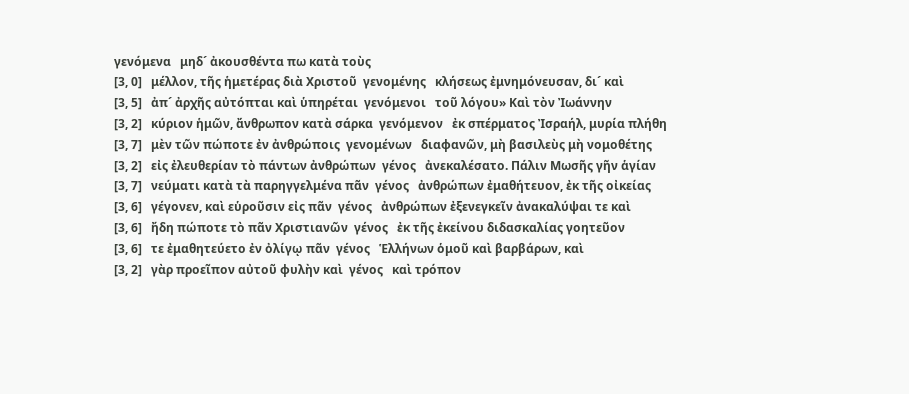γενόμενα   μηδ´ ἀκουσθέντα πω κατὰ τοὺς
[3, 0]   μέλλον, τῆς ἡμετέρας διὰ Χριστοῦ  γενομένης   κλήσεως ἐμνημόνευσαν, δι´ καὶ
[3, 5]   ἀπ´ ἀρχῆς αὐτόπται καὶ ὑπηρέται  γενόμενοι   τοῦ λόγου» Καὶ τὸν Ἰωάννην
[3, 2]   κύριον ἡμῶν, ἄνθρωπον κατὰ σάρκα  γενόμενον   ἐκ σπέρματος Ἰσραήλ, μυρία πλήθη
[3, 7]   μὲν τῶν πώποτε ἐν ἀνθρώποις  γενομένων   διαφανῶν, μὴ βασιλεὺς μὴ νομοθέτης
[3, 2]   εἰς ἐλευθερίαν τὸ πάντων ἀνθρώπων  γένος   ἀνεκαλέσατο. Πάλιν Μωσῆς γῆν ἁγίαν
[3, 7]   νεύματι κατὰ τὰ παρηγγελμένα πᾶν  γένος   ἀνθρώπων ἐμαθήτευον, ἐκ τῆς οἰκείας
[3, 6]   γέγονεν, καὶ εὑροῦσιν εἰς πᾶν  γένος   ἀνθρώπων ἐξενεγκεῖν ἀνακαλύψαι τε καὶ
[3, 6]   ἤδη πώποτε τὸ πᾶν Χριστιανῶν  γένος   ἐκ τῆς ἐκείνου διδασκαλίας γοητεῦον
[3, 6]   τε ἐμαθητεύετο ἐν ὀλίγῳ πᾶν  γένος   Ἑλλήνων ὁμοῦ καὶ βαρβάρων, καὶ
[3, 2]   γὰρ προεῖπον αὐτοῦ φυλὴν καὶ  γένος   καὶ τρόπον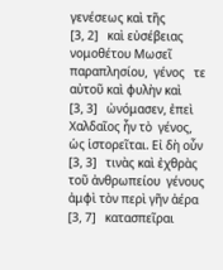γενέσεως καὶ τῆς
[3, 2]   καὶ εὐσέβειας νομοθέτου Μωσεῖ παραπλησίου,  γένος   τε αὐτοῦ καὶ φυλὴν καὶ
[3, 3]   ὠνόμασεν, ἐπεὶ Χαλδαῖος ἦν τὸ  γένος,   ὡς ἱστορεῖται. Εἰ δὴ οὖν
[3, 3]   τινὰς καὶ ἐχθρὰς τοῦ ἀνθρωπείου  γένους   ἀμφὶ τὸν περὶ γῆν ἀέρα
[3, 7]   κατασπεῖραι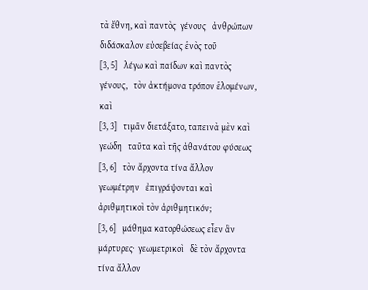τὰ ἔθνη, καὶ παντὸς  γένους   ἀνθρώπων διδάσκαλον εὐσεβείας ἑνὸς τοῦ
[3, 5]   λέγω καὶ παίδων καὶ παντὸς  γένους,   τὸν ἀκτήμονα τρόπον ἑλομένων, καὶ
[3, 3]   τιμᾶν διετάξατο, ταπεινὰ μὲν καὶ  γεώδη   ταῦτα καὶ τῆς ἀθανάτου φύσεως
[3, 6]   τὸν ἄρχοντα τίνα ἄλλον  γεωμέτρην   ἐπιγράψονται καὶ ἀριθμητικοὶ τὸν ἀριθμητικόν;
[3, 6]   μάθημα κατορθώσεως εἶεν ἂν μάρτυρες·  γεωμετρικοὶ   δὲ τὸν ἄρχοντα τίνα ἄλλον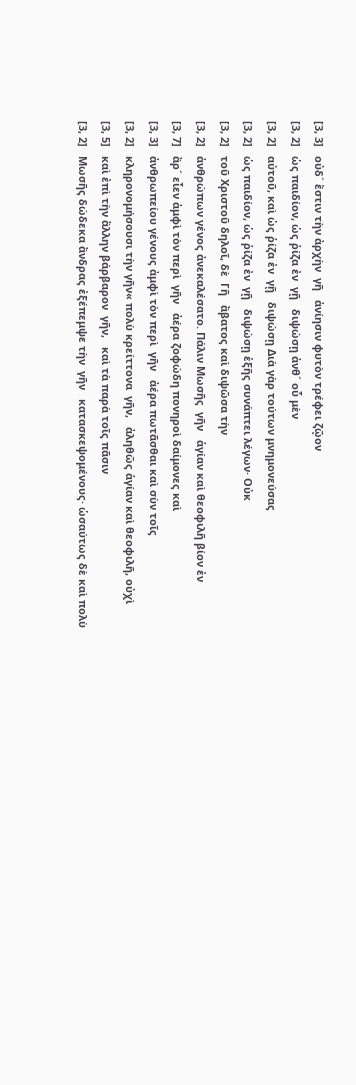[3, 3]   οὐδ´ ἔστιν τὴν ἀρχὴν  γῆ   ἀνίησιν φυτὸν τρέφει ζῷον
[3, 2]   ὡς παιδίον, ὡς ῥίζα ἐν  γῇ   διψώσῃ ἀνθ´ οὗ μὲν
[3, 2]   αὐτοῦ, καὶ ὡς ῥίζα ἐν  γῇ   διψώσῃ Διὰ γὰρ τούτων μνημονεύσας
[3, 2]   ὡς παιδίον, ὡς ῥίζα ἐν  γῇ   διψώσῃ ἑξῆς συνάπτει λέγων· Οὐκ
[3, 2]   τοῦ Χριστοῦ δηλοῖ, δὲ  Γῆ   ἄβατος καὶ διψῶσα τὴν
[3, 2]   ἀνθρώπων γένος ἀνεκαλέσατο. Πάλιν Μωσῆς  γῆν   ἁγίαν καὶ θεοφιλῆ βίον ἐν
[3, 7]   ἄρ´ εἶεν ἀμφὶ τὸν περὶ  γῆν   ἀέρα ζοφώδη πονηροὶ δαίμονες καὶ
[3, 3]   ἀνθρωπείου γένους ἀμφὶ τὸν περὶ  γῆν   ἀέρα πωτᾶσθαι καὶ σὺν τοῖς
[3, 2]   κληρονομήσουσι τὴν γῆν« πολὺ κρείττονα  γῆν,   ἀληθῶς ἁγίαν καὶ θεοφιλῆ, οὐχὶ
[3, 5]   καὶ ἐπὶ τὴν ἄλλην βάρβαρον  γῆν,   καὶ τὰ παρὰ τοῖς πᾶσιν
[3, 2]   Μωσῆς δώδεκα ἄνδρας ἐξέπεμψε τὴν  γῆν   κατασκεψομένους· ὡσαύτως δὲ καὶ πολὺ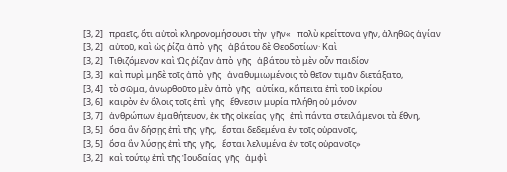[3, 2]   πραεῖς, ὅτι αὐτοὶ κληρονομήσουσι τὴν  γῆν«   πολὺ κρείττονα γῆν, ἀληθῶς ἁγίαν
[3, 2]   αὐτοῦ, καὶ ὡς ῥίζα ἀπὸ  γῆς   ἀβάτου δὲ Θεοδοτίων· Καὶ
[3, 2]   Τιθιζόμενον καὶ Ὡς ῥίζαν ἀπὸ  γῆς   ἀβάτου τὸ μὲν οὖν παιδίον
[3, 3]   καὶ πυρὶ μηδὲ τοῖς ἀπὸ  γῆς   ἀναθυμιωμένοις τὸ θεῖον τιμᾶν διετάξατο,
[3, 4]   τὸ σῶμα, ἀνωρθοῦτο μὲν ἀπὸ  γῆς   αὐτίκα, κἄπειτα ἐπὶ τοῦ ἰκρίου
[3, 6]   καιρὸν ἐν ὅλοις τοῖς ἐπὶ  γῆς   ἔθνεσιν μυρία πλήθη οὐ μόνον
[3, 7]   ἀνθρώπων ἐμαθήτευον, ἐκ τῆς οἰκείας  γῆς   ἐπὶ πάντα στειλάμενοι τὰ ἔθνη,
[3, 5]   ὅσα ἂν δήσῃς ἐπὶ τῆς  γῆς,   ἔσται δεδεμένα ἐν τοῖς οὐρανοῖς,
[3, 5]   ὅσα ἂν λύσῃς ἐπὶ τῆς  γῆς,   ἔσται λελυμένα ἐν τοῖς οὐρανοῖς»
[3, 2]   καὶ τούτῳ ἐπὶ τῆς Ἰουδαίας  γῆς   ἀμφὶ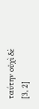ταύτην οὐχὶ δὲ
[3, 2]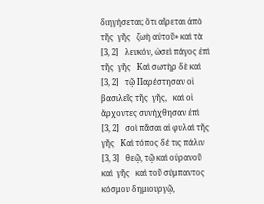διηγήσεται; ὅτι αἴρεται ἀπὸ τῆς  γῆς   ζωὴ αὐτοῦ» καὶ τὰ
[3, 2]   λευκόν, ὡσεὶ πάγος ἐπὶ τῆς  γῆς   Καὶ σωτὴρ δὲ καὶ
[3, 2]   τῷ Παρέστησαν οἱ βασιλεῖς τῆς  γῆς,   καὶ οἱ ἄρχοντες συνήχθησαν ἐπὶ
[3, 2]   σοὶ πᾶσαι αἱ φυλαὶ τῆς  γῆς   Καὶ τόπος δέ τις πάλιν
[3, 3]   θεῷ, τῷ καὶ οὐρανοῦ καὶ  γῆς   καὶ τοῦ σύμπαντος κόσμου δημιουργῷ,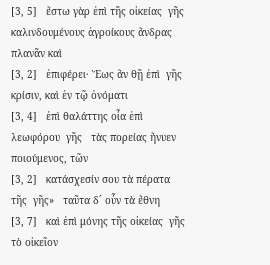[3, 5]   ἔστω γὰρ ἐπὶ τῆς οἰκείας  γῆς   καλινδουμένους ἀγροίκους ἄνδρας πλανᾶν καὶ
[3, 2]   ἐπιφέρει· Ἕως ἂν θῇ ἐπὶ  γῆς   κρίσιν, καὶ ἐν τῷ ὀνόματι
[3, 4]   ἐπὶ θαλάττης οἷα ἐπὶ λεωφόρου  γῆς   τὰς πορείας ἤνυεν ποιούμενος, τῶν
[3, 2]   κατάσχεσίν σου τὰ πέρατα τῆς  γῆς»   ταῦτα δ´ οὖν τὰ ἔθνη
[3, 7]   καὶ ἐπὶ μόνης τῆς οἰκείας  γῆς   τὸ οἰκεῖον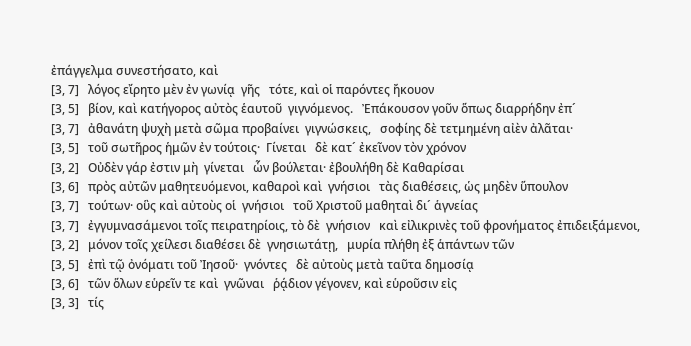ἐπάγγελμα συνεστήσατο, καὶ
[3, 7]   λόγος εἴρητο μὲν ἐν γωνίᾳ  γῆς   τότε, καὶ οἱ παρόντες ἤκουον
[3, 5]   βίον, καὶ κατήγορος αὐτὸς ἑαυτοῦ  γιγνόμενος.   Ἐπάκουσον γοῦν ὅπως διαρρήδην ἐπ´
[3, 7]   ἀθανάτη ψυχὴ μετὰ σῶμα προβαίνει  γιγνώσκεις,   σοφίης δὲ τετμημένη αἰὲν ἀλᾶται·
[3, 5]   τοῦ σωτῆρος ἡμῶν ἐν τούτοις·  Γίνεται   δὲ κατ´ ἐκεῖνον τὸν χρόνον
[3, 2]   Οὐδὲν γάρ ἐστιν μὴ  γίνεται   ὧν βούλεται· ἐβουλήθη δὲ Καθαρίσαι
[3, 6]   πρὸς αὐτῶν μαθητευόμενοι, καθαροὶ καὶ  γνήσιοι   τὰς διαθέσεις, ὡς μηδὲν ὕπουλον
[3, 7]   τούτων· οὓς καὶ αὐτοὺς οἱ  γνήσιοι   τοῦ Χριστοῦ μαθηταὶ δι´ ἁγνείας
[3, 7]   ἐγγυμνασάμενοι τοῖς πειρατηρίοις, τὸ δὲ  γνήσιον   καὶ εἰλικρινὲς τοῦ φρονήματος ἐπιδειξάμενοι,
[3, 2]   μόνον τοῖς χείλεσι διαθέσει δὲ  γνησιωτάτῃ,   μυρία πλήθη ἐξ ἁπάντων τῶν
[3, 5]   ἐπὶ τῷ ὀνόματι τοῦ Ἰησοῦ·  γνόντες   δὲ αὐτοὺς μετὰ ταῦτα δημοσίᾳ
[3, 6]   τῶν ὅλων εὑρεῖν τε καὶ  γνῶναι   ῥᾴδιον γέγονεν, καὶ εὑροῦσιν εἰς
[3, 3]   τίς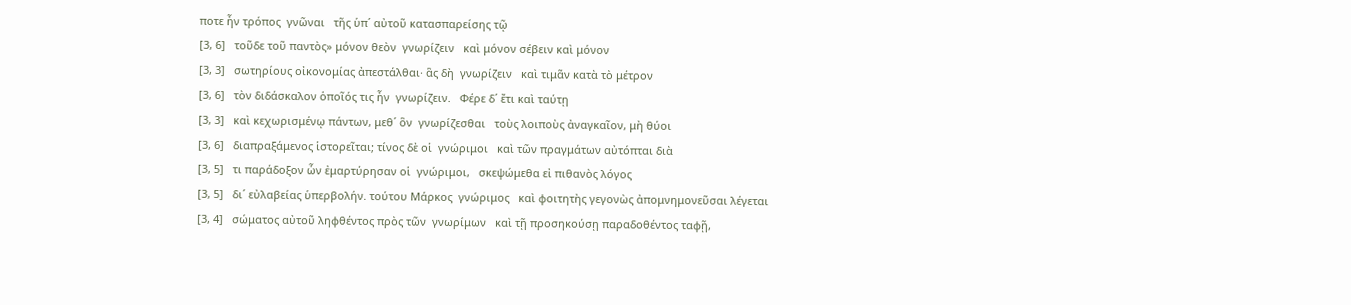ποτε ἦν τρόπος  γνῶναι   τῆς ὑπ´ αὐτοῦ κατασπαρείσης τῷ
[3, 6]   τοῦδε τοῦ παντὸς» μόνον θεὸν  γνωρίζειν   καὶ μόνον σέβειν καὶ μόνον
[3, 3]   σωτηρίους οἰκονομίας ἀπεστάλθαι· ἃς δὴ  γνωρίζειν   καὶ τιμᾶν κατὰ τὸ μέτρον
[3, 6]   τὸν διδάσκαλον ὁποῖός τις ἦν  γνωρίζειν.   Φέρε δ´ ἔτι καὶ ταύτῃ
[3, 3]   καὶ κεχωρισμένῳ πάντων, μεθ´ ὃν  γνωρίζεσθαι   τοὺς λοιποὺς ἀναγκαῖον, μὴ θύοι
[3, 6]   διαπραξάμενος ἱστορεῖται; τίνος δὲ οἱ  γνώριμοι   καὶ τῶν πραγμάτων αὐτόπται διὰ
[3, 5]   τι παράδοξον ὧν ἐμαρτύρησαν οἱ  γνώριμοι,   σκεψώμεθα εἰ πιθανὸς λόγος
[3, 5]   δι´ εὐλαβείας ὑπερβολήν. τούτου Μάρκος  γνώριμος   καὶ φοιτητὴς γεγονὼς ἀπομνημονεῦσαι λέγεται
[3, 4]   σώματος αὐτοῦ ληφθέντος πρὸς τῶν  γνωρίμων   καὶ τῇ προσηκούσῃ παραδοθέντος ταφῇ,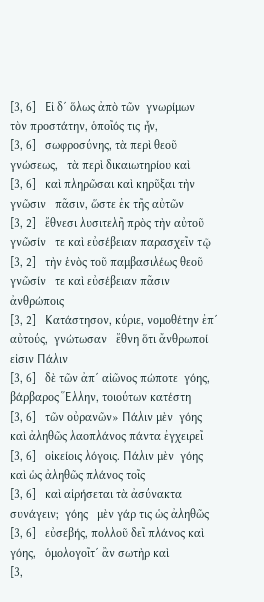[3, 6]   Εἰ δ´ ὅλως ἀπὸ τῶν  γνωρίμων   τὸν προστάτην, ὁποῖός τις ἦν,
[3, 6]   σωφροσύνης, τὰ περὶ θεοῦ  γνώσεως,   τὰ περὶ δικαιωτηρίου καὶ
[3, 6]   καὶ πληρῶσαι καὶ κηρῦξαι τὴν  γνῶσιν   πᾶσιν, ὥστε ἐκ τῆς αὐτῶν
[3, 2]   ἔθνεσι λυσιτελῆ πρὸς τὴν αὐτοῦ  γνῶσίν   τε καὶ εὐσέβειαν παρασχεῖν τῷ
[3, 2]   τὴν ἑνὸς τοῦ παμβασιλέως θεοῦ  γνῶσίν   τε καὶ εὐσέβειαν πᾶσιν ἀνθρώποις
[3, 2]   Κατάστησον, κύριε, νομοθέτην ἐπ´ αὐτούς,  γνώτωσαν   ἔθνη ὅτι ἄνθρωποί εἰσιν Πάλιν
[3, 6]   δὲ τῶν ἀπ´ αἰῶνος πώποτε  γόης,   βάρβαρος Ἕλλην, τοιούτων κατέστη
[3, 6]   τῶν οὐρανῶν» Πάλιν μὲν  γόης   καὶ ἀληθῶς λαοπλάνος πάντα ἐγχειρεῖ
[3, 6]   οἰκείοις λόγοις. Πάλιν μὲν  γόης   καὶ ὡς ἀληθῶς πλάνος τοῖς
[3, 6]   καὶ αἱρήσεται τὰ ἀσύνακτα συνάγειν;  γόης   μὲν γάρ τις ὡς ἀληθῶς
[3, 6]   εὐσεβής, πολλοῦ δεῖ πλάνος καὶ  γόης,   ὁμολογοῖτ´ ἂν σωτὴρ καὶ
[3,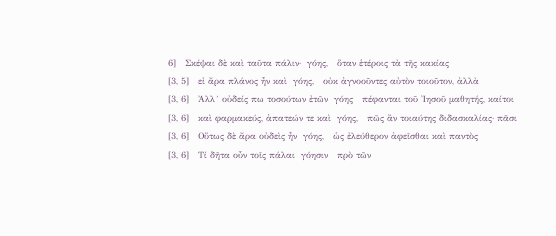6]   Σκέψαι δὲ καὶ ταῦτα πάλιν·  γόης,   ὅταν ἑτέροις τὰ τῆς κακίας
[3, 5]   εἰ ἄρα πλάνος ἦν καὶ  γόης,   οὐκ ἀγνοοῦντες αὐτὸν τοιοῦτον, ἀλλὰ
[3, 6]   Ἀλλ´ οὐδείς πω τοσούτων ἐτῶν  γόης   πέφανται τοῦ Ἰησοῦ μαθητής, καίτοι
[3, 6]   καὶ φαρμακεύς, ἀπατεών τε καὶ  γόης,   πῶς ἂν τοιαύτης διδασκαλίας· πᾶσι
[3, 6]   Οὕτως δὲ ἄρα οὐδεὶς ἦν  γόης,   ὡς ἐλεύθερον ἀφεῖσθαι καὶ παντὸς
[3, 6]   Τί δῆτα οὖν τοῖς πάλαι  γόησιν   πρὸ τῶν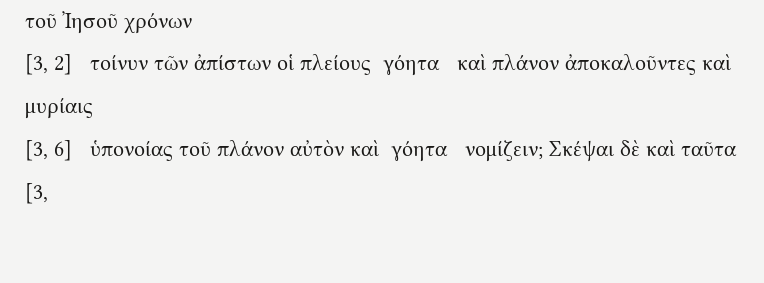τοῦ Ἰησοῦ χρόνων
[3, 2]   τοίνυν τῶν ἀπίστων οἱ πλείους  γόητα   καὶ πλάνον ἀποκαλοῦντες καὶ μυρίαις
[3, 6]   ὑπονοίας τοῦ πλάνον αὐτὸν καὶ  γόητα   νομίζειν; Σκέψαι δὲ καὶ ταῦτα
[3,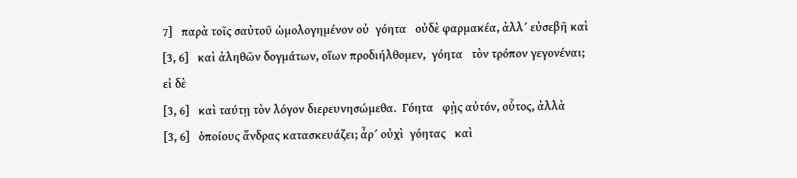7]   παρὰ τοῖς σαὐτοῦ ὡμολογημένον οὐ  γόητα   οὐδὲ φαρμακέα, ἀλλ´ εὐσεβῆ καὶ
[3, 6]   καὶ ἀληθῶν δογμάτων, οἵων προδιήλθομεν,  γόητα   τὸν τρόπον γεγονέναι; εἰ δὲ
[3, 6]   καὶ ταύτῃ τὸν λόγον διερευνησώμεθα.  Γόητα   φῂς αὐτόν, οὗτος, ἀλλὰ
[3, 6]   ὁποίους ἄνδρας κατασκευάζει; ἆρ´ οὐχὶ  γόητας   καὶ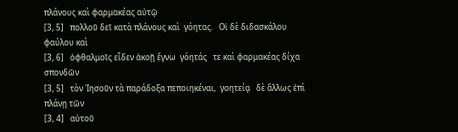πλάνους καὶ φαρμακέας αὐτῷ
[3, 5]   πολλοῦ δεῖ κατὰ πλάνους καὶ  γόητας.   Οἱ δὲ διδασκάλου φαύλου καὶ
[3, 6]   ὀφθαλμοῖς εἶδεν ἀκοῇ ἔγνω  γόητάς   τε καὶ φαρμακέας δίχα σπονδῶν
[3, 5]   τὸν Ἰησοῦν τὰ παράδοξα πεποιηκέναι,  γοητείᾳ   δὲ ἄλλως ἐπὶ πλάνῃ τῶν
[3, 4]   αὐτοῦ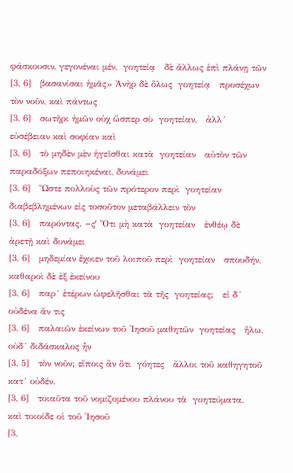φάσκουσιν, γεγονέναι μέν,  γοητείᾳ   δὲ ἄλλως ἐπὶ πλάνῃ τῶν
[3, 6]   βασανίσαι ἡμᾶς» Ἀνὴρ δὲ ὅλως  γοητείᾳ   προσέχων τὸν νοῦν, καὶ πάντως
[3, 6]   σωτῆρι ἡμῶν οὐχ ὥσπερ σὺ  γοητείαν,   ἀλλ´ εὐσέβειαν καὶ σοφίαν καὶ
[3, 6]   τὸ μηδὲν μὲν ἡγεῖσθαι κατὰ  γοητείαν   αὐτὸν τῶν παραδόξων πεποιηκέναι, δυνάμει
[3, 6]   Ὥστε πολλοὺς τῶν πρότερον περὶ  γοητείαν   διαβεβλημένων εἰς τοσοῦτον μεταβάλλειν τὸν
[3, 6]   παρόντας. ~ςʹ Ὅτι μὴ κατὰ  γοητείαν   ἐνθέῳ δὲ ἀρετῇ καὶ δυνάμει
[3, 6]   μηδεμίαν ἔχοιεν τοῦ λοιποῦ περὶ  γοητείαν   σπουδήν, καθαροὶ δὲ ἐξ ἐκείνου
[3, 6]   παρ´ ἑτέρων ὠφελῆσθαι τὰ τῆς  γοητείας;   εἰ δ´ οὐδένα ἄν τις
[3, 6]   παλαιῶν ἐκείνων τοῦ Ἰησοῦ μαθητῶν  γοητείας   ἥλω, οὐδ´ διδάσκαλος ἦν
[3, 5]   τὸν νοῦν; εἴποις ἂν ὅτι  γόητες   ἄλλοι τοῦ καθηγητοῦ κατ´ οὐδέν.
[3, 6]   τοιαῦτα τοῦ νομιζομένου πλάνου τὰ  γοητεύματα,   καὶ τοιοίδε οἱ τοῦ Ἰησοῦ
[3,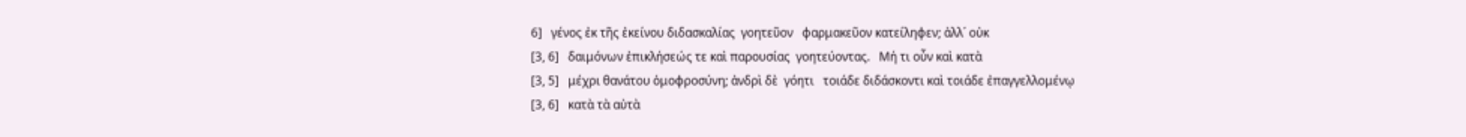6]   γένος ἐκ τῆς ἐκείνου διδασκαλίας  γοητεῦον   φαρμακεῦον κατείληφεν; ἀλλ´ οὐκ
[3, 6]   δαιμόνων ἐπικλήσεώς τε καὶ παρουσίας  γοητεύοντας.   Μή τι οὖν καὶ κατὰ
[3, 5]   μέχρι θανάτου ὁμοφροσύνη; ἀνδρὶ δὲ  γόητι   τοιάδε διδάσκοντι καὶ τοιάδε ἐπαγγελλομένῳ
[3, 6]   κατὰ τὰ αὐτὰ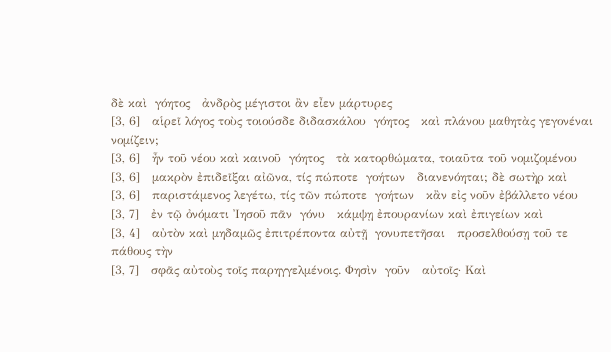δὲ καὶ  γόητος   ἀνδρὸς μέγιστοι ἂν εἶεν μάρτυρες
[3, 6]   αἱρεῖ λόγος τοὺς τοιούσδε διδασκάλου  γόητος   καὶ πλάνου μαθητὰς γεγονέναι νομίζειν;
[3, 6]   ἦν τοῦ νέου καὶ καινοῦ  γόητος   τὰ κατορθώματα, τοιαῦτα τοῦ νομιζομένου
[3, 6]   μακρὸν ἐπιδεῖξαι αἰῶνα, τίς πώποτε  γοήτων   διανενόηται; δὲ σωτὴρ καὶ
[3, 6]   παριστάμενος λεγέτω, τίς τῶν πώποτε  γοήτων   κἂν εἰς νοῦν ἐβάλλετο νέου
[3, 7]   ἐν τῷ ὀνόματι Ἰησοῦ πᾶν  γόνυ   κάμψῃ ἐπουρανίων καὶ ἐπιγείων καὶ
[3, 4]   αὐτὸν καὶ μηδαμῶς ἐπιτρέποντα αὐτῇ  γονυπετῆσαι   προσελθούσῃ τοῦ τε πάθους τὴν
[3, 7]   σφᾶς αὐτοὺς τοῖς παρηγγελμένοις. Φησὶν  γοῦν   αὐτοῖς· Καὶ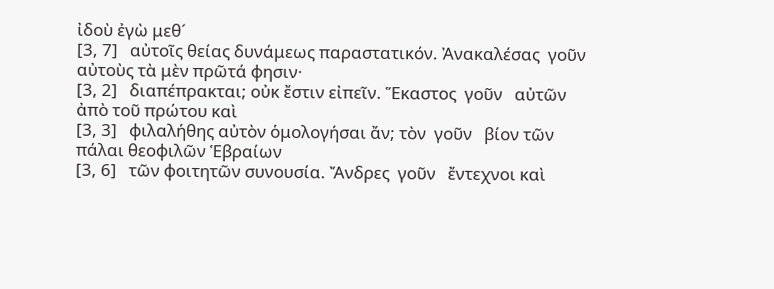ἰδοὺ ἐγὼ μεθ´
[3, 7]   αὐτοῖς θείας δυνάμεως παραστατικόν. Ἀνακαλέσας  γοῦν   αὐτοὺς τὰ μὲν πρῶτά φησιν·
[3, 2]   διαπέπρακται; οὐκ ἔστιν εἰπεῖν. Ἕκαστος  γοῦν   αὐτῶν ἀπὸ τοῦ πρώτου καὶ
[3, 3]   φιλαλήθης αὐτὸν ὁμολογήσαι ἄν; τὸν  γοῦν   βίον τῶν πάλαι θεοφιλῶν Ἑβραίων
[3, 6]   τῶν φοιτητῶν συνουσία. Ἄνδρες  γοῦν   ἔντεχνοι καὶ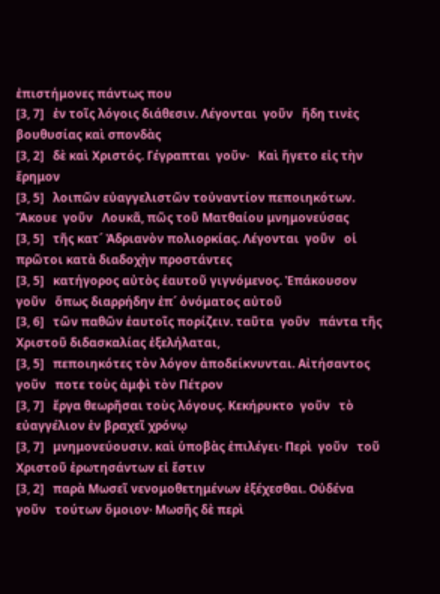ἐπιστήμονες πάντως που
[3, 7]   ἐν τοῖς λόγοις διάθεσιν. Λέγονται  γοῦν   ἤδη τινὲς βουθυσίας καὶ σπονδὰς
[3, 2]   δὲ καὶ Χριστός. Γέγραπται  γοῦν·   Καὶ ἤγετο εἰς τὴν ἔρημον
[3, 5]   λοιπῶν εὐαγγελιστῶν τοὐναντίον πεποιηκότων. Ἄκουε  γοῦν   Λουκᾶ, πῶς τοῦ Ματθαίου μνημονεύσας
[3, 5]   τῆς κατ´ Ἀδριανὸν πολιορκίας. Λέγονται  γοῦν   οἱ πρῶτοι κατὰ διαδοχὴν προστάντες
[3, 5]   κατήγορος αὐτὸς ἑαυτοῦ γιγνόμενος. Ἐπάκουσον  γοῦν   ὅπως διαρρήδην ἐπ´ ὀνόματος αὐτοῦ
[3, 6]   τῶν παθῶν ἑαυτοῖς πορίζειν. ταῦτα  γοῦν   πάντα τῆς Χριστοῦ διδασκαλίας ἐξελήλαται,
[3, 5]   πεποιηκότες τὸν λόγον ἀποδείκνυνται. Αἰτήσαντος  γοῦν   ποτε τοὺς ἀμφὶ τὸν Πέτρον
[3, 7]   ἔργα θεωρῆσαι τοὺς λόγους. Κεκήρυκτο  γοῦν   τὸ εὐαγγέλιον ἐν βραχεῖ χρόνῳ
[3, 7]   μνημονεύουσιν. καὶ ὑποβὰς ἐπιλέγει· Περὶ  γοῦν   τοῦ Χριστοῦ ἐρωτησάντων εἰ ἔστιν
[3, 2]   παρὰ Μωσεῖ νενομοθετημένων ἐξέχεσθαι. Οὐδένα  γοῦν   τούτων ὅμοιον· Μωσῆς δὲ περὶ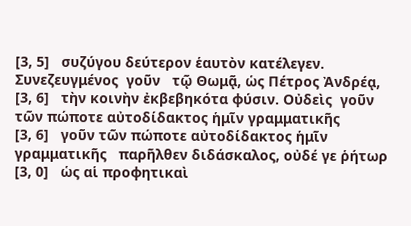[3, 5]   συζύγου δεύτερον ἑαυτὸν κατέλεγεν. Συνεζευγμένος  γοῦν   τῷ Θωμᾷ, ὡς Πέτρος Ἀνδρέᾳ,
[3, 6]   τὴν κοινὴν ἐκβεβηκότα φύσιν. Οὐδεὶς  γοῦν   τῶν πώποτε αὐτοδίδακτος ἡμῖν γραμματικῆς
[3, 6]   γοῦν τῶν πώποτε αὐτοδίδακτος ἡμῖν  γραμματικῆς   παρῆλθεν διδάσκαλος, οὐδέ γε ῥήτωρ
[3, 0]   ὡς αἱ προφητικαὶ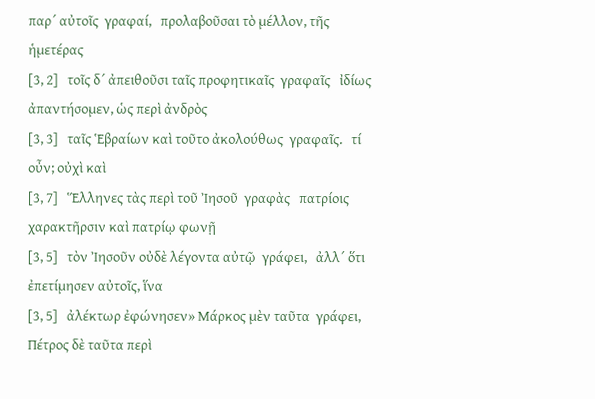παρ´ αὐτοῖς  γραφαί,   προλαβοῦσαι τὸ μέλλον, τῆς ἡμετέρας
[3, 2]   τοῖς δ´ ἀπειθοῦσι ταῖς προφητικαῖς  γραφαῖς   ἰδίως ἀπαντήσομεν, ὡς περὶ ἀνδρὸς
[3, 3]   ταῖς Ἑβραίων καὶ τοῦτο ἀκολούθως  γραφαῖς.   τί οὖν; οὐχὶ καὶ
[3, 7]   Ἕλληνες τὰς περὶ τοῦ Ἰησοῦ  γραφὰς   πατρίοις χαρακτῆρσιν καὶ πατρίῳ φωνῇ
[3, 5]   τὸν Ἰησοῦν οὐδὲ λέγοντα αὐτῷ  γράφει,   ἀλλ´ ὅτι ἐπετίμησεν αὐτοῖς, ἵνα
[3, 5]   ἀλέκτωρ ἐφώνησεν» Μάρκος μὲν ταῦτα  γράφει,   Πέτρος δὲ ταῦτα περὶ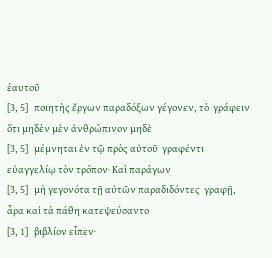ἑαυτοῦ
[3, 5]   ποιητὴς ἔργων παραδόξων γέγονεν, τὸ  γράφειν   ὅτι μηδὲν μὲν ἀνθρώπινον μηδὲ
[3, 5]   μέμνηται ἐν τῷ πρὸς αὐτοῦ  γραφέντι   εὐαγγελίῳ τὸν τρόπον· Καὶ παράγων
[3, 5]   μὴ γεγονότα τῇ αὐτῶν παραδιδόντες  γραφῇ,   ἆρα καὶ τὰ πάθη κατεψεύσαντο
[3, 1]   βιβλίον εἶπεν·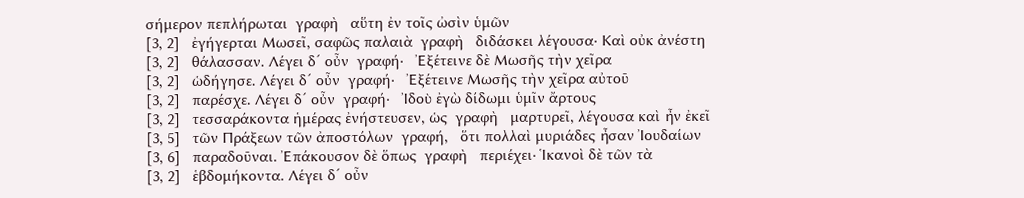σήμερον πεπλήρωται  γραφὴ   αὕτη ἐν τοῖς ὠσὶν ὑμῶν
[3, 2]   ἐγήγερται Μωσεῖ, σαφῶς παλαιὰ  γραφὴ   διδάσκει λέγουσα· Καὶ οὐκ ἀνέστη
[3, 2]   θάλασσαν. Λέγει δ´ οὖν  γραφή·   Ἐξέτεινε δὲ Μωσῆς τὴν χεῖρα
[3, 2]   ὡδήγησε. Λέγει δ´ οὖν  γραφή·   Ἐξέτεινε Μωσῆς τὴν χεῖρα αὐτοῦ
[3, 2]   παρέσχε. Λέγει δ´ οὖν  γραφή·   Ἰδοὺ ἐγὼ δίδωμι ὑμῖν ἄρτους
[3, 2]   τεσσαράκοντα ἡμέρας ἐνήστευσεν, ὡς  γραφὴ   μαρτυρεῖ, λέγουσα καὶ ἦν ἐκεῖ
[3, 5]   τῶν Πράξεων τῶν ἀποστόλων  γραφή,   ὅτι πολλαὶ μυριάδες ἦσαν Ἰουδαίων
[3, 6]   παραδοῦναι. Ἐπάκουσον δὲ ὅπως  γραφὴ   περιέχει· Ἱκανοὶ δὲ τῶν τὰ
[3, 2]   ἑβδομήκοντα. Λέγει δ´ οὖν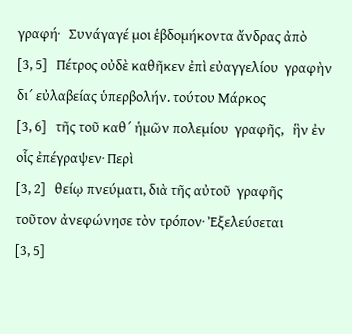γραφή·   Συνάγαγέ μοι ἑβδομήκοντα ἄνδρας ἀπὸ
[3, 5]   Πέτρος οὐδὲ καθῆκεν ἐπὶ εὐαγγελίου  γραφὴν   δι´ εὐλαβείας ὑπερβολήν. τούτου Μάρκος
[3, 6]   τῆς τοῦ καθ´ ἡμῶν πολεμίου  γραφῆς,   ἣν ἐν οἷς ἐπέγραψεν· Περὶ
[3, 2]   θείῳ πνεύματι, διὰ τῆς αὐτοῦ  γραφῆς   τοῦτον ἀνεφώνησε τὸν τρόπον· Ἐξελεύσεται
[3, 5]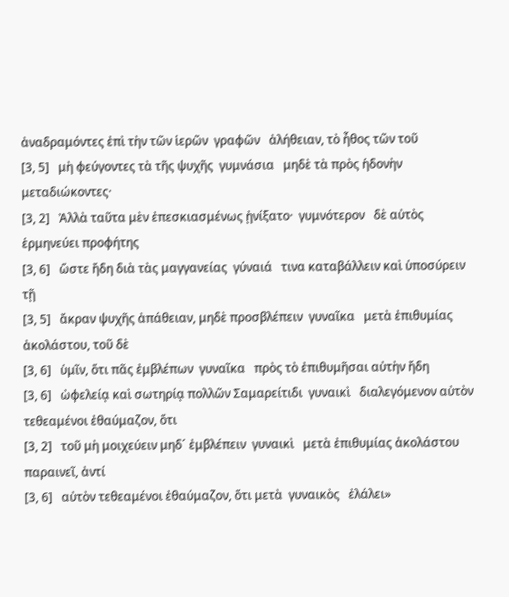ἀναδραμόντες ἐπὶ τὴν τῶν ἱερῶν  γραφῶν   ἀλήθειαν, τὸ ἦθος τῶν τοῦ
[3, 5]   μὴ φεύγοντες τὰ τῆς ψυχῆς  γυμνάσια   μηδὲ τὰ πρὸς ἡδονὴν μεταδιώκοντες·
[3, 2]   Ἀλλὰ ταῦτα μὲν ἐπεσκιασμένως ᾐνίξατο·  γυμνότερον   δὲ αὐτὸς ἑρμηνεύει προφήτης
[3, 6]   ὥστε ἤδη διὰ τὰς μαγγανείας  γύναιά   τινα καταβάλλειν καὶ ὑποσύρειν τῇ
[3, 5]   ἄκραν ψυχῆς ἀπάθειαν, μηδὲ προσβλέπειν  γυναῖκα   μετὰ ἐπιθυμίας ἀκολάστου, τοῦ δὲ
[3, 6]   ὑμῖν, ὅτι πᾶς ἐμβλέπων  γυναῖκα   πρὸς τὸ ἐπιθυμῆσαι αὐτὴν ἤδη
[3, 6]   ὠφελείᾳ καὶ σωτηρίᾳ πολλῶν Σαμαρείτιδι  γυναικὶ   διαλεγόμενον αὐτὸν τεθεαμένοι ἐθαύμαζον, ὅτι
[3, 2]   τοῦ μὴ μοιχεύειν μηδ´ ἐμβλέπειν  γυναικὶ   μετὰ ἐπιθυμίας ἀκολάστου παραινεῖ, ἀντί
[3, 6]   αὐτὸν τεθεαμένοι ἐθαύμαζον, ὅτι μετὰ  γυναικὸς   ἐλάλει»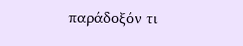παράδοξόν τι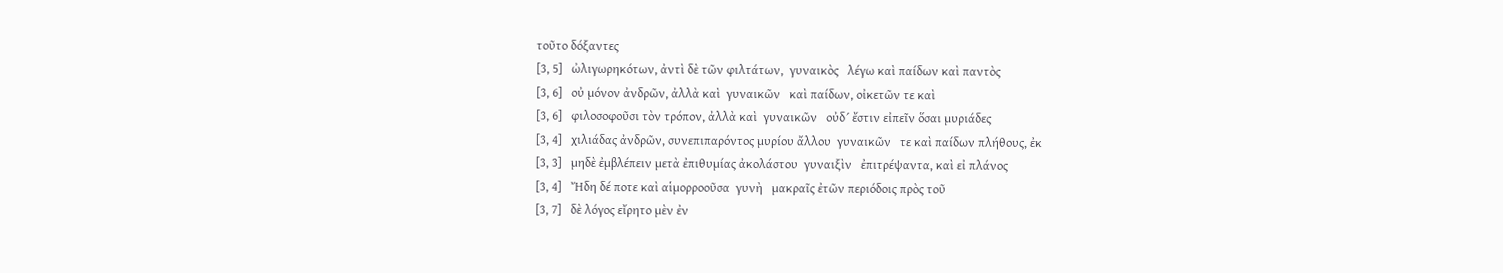τοῦτο δόξαντες
[3, 5]   ὠλιγωρηκότων, ἀντὶ δὲ τῶν φιλτάτων,  γυναικὸς   λέγω καὶ παίδων καὶ παντὸς
[3, 6]   οὐ μόνον ἀνδρῶν, ἀλλὰ καὶ  γυναικῶν   καὶ παίδων, οἰκετῶν τε καὶ
[3, 6]   φιλοσοφοῦσι τὸν τρόπον, ἀλλὰ καὶ  γυναικῶν   οὐδ´ ἔστιν εἰπεῖν ὅσαι μυριάδες
[3, 4]   χιλιάδας ἀνδρῶν, συνεπιπαρόντος μυρίου ἄλλου  γυναικῶν   τε καὶ παίδων πλήθους, ἐκ
[3, 3]   μηδὲ ἐμβλέπειν μετὰ ἐπιθυμίας ἀκολάστου  γυναιξὶν   ἐπιτρέψαντα, καὶ εἰ πλάνος
[3, 4]   Ἤδη δέ ποτε καὶ αἱμορροοῦσα  γυνὴ   μακραῖς ἐτῶν περιόδοις πρὸς τοῦ
[3, 7]   δὲ λόγος εἴρητο μὲν ἐν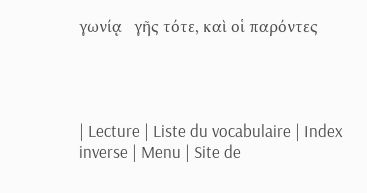γωνίᾳ   γῆς τότε, καὶ οἱ παρόντες




| Lecture | Liste du vocabulaire | Index inverse | Menu | Site de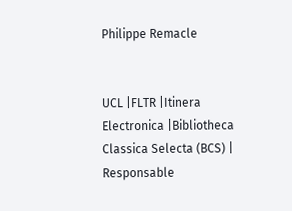Philippe Remacle


UCL |FLTR |Itinera Electronica |Bibliotheca Classica Selecta (BCS) |
Responsable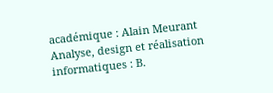académique : Alain Meurant
Analyse, design et réalisation informatiques : B.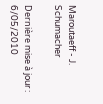Maroutaeff - J. Schumacher

Dernière mise à jour : 6/05/2010